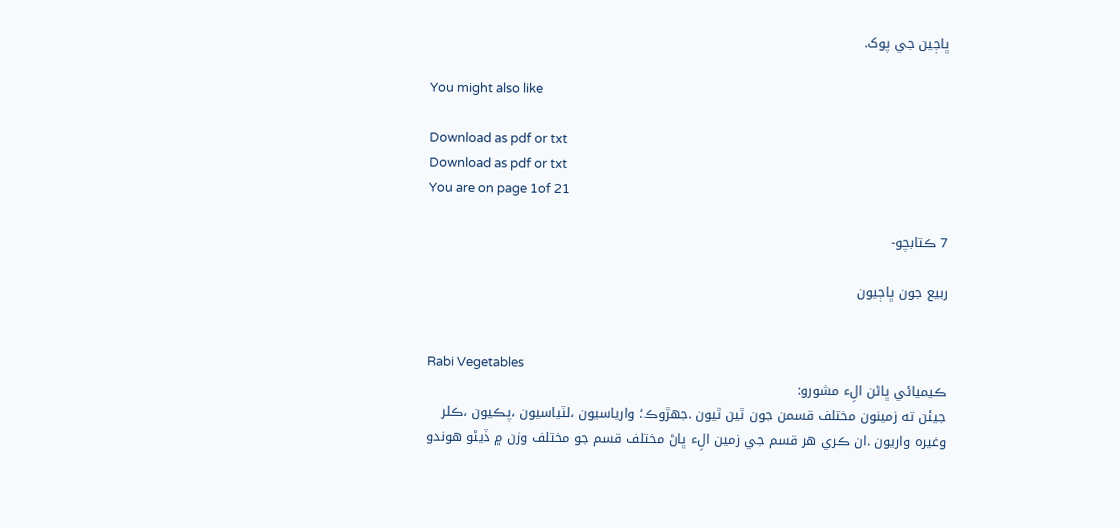ڀاڄين جي پوک.

You might also like

Download as pdf or txt
Download as pdf or txt
You are on page 1of 21

7 ڪتابچو-

ربيع جون ڀاڄيون


Rabi Vegetables
ڪيميائي ڀاڻن الِء مشورو:
جيئن ته زمينون مختلف قسمن جون ٿين ٿيون .جهڙوڪ؛ وارياسيون ،لٽياسيون ،پڪيون ،ڪلر
وغيره واريون .ان ڪري هر قسم جي زمين الِء ڀاڻ مختلف قسم جو مختلف وزن ۾ ڏيڻو هوندو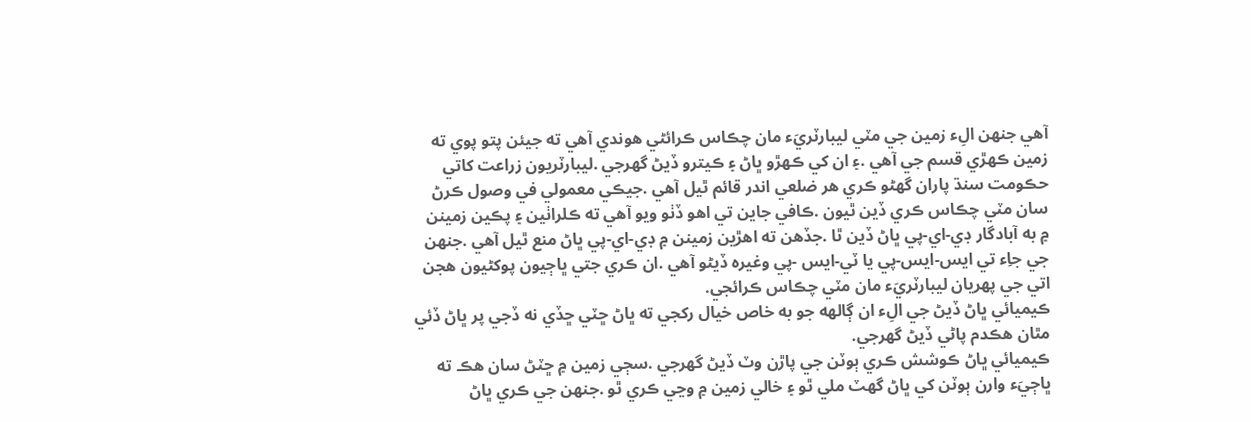آهي جنهن الِء زمين جي مٽي ليبارٽريَء مان چڪاس ڪرائڻي هوندي آهي ته جيئن پتو پوي ته
زمين ڪهڙي قسم جي آهي .۽ ان کي ڪهڙو ڀاڻ ۽ ڪيترو ڏيڻ گهرجي .ليبارٽريون زراعت کاتي
حڪومت سنڌ پاران گهڻو ڪري هر ضلعي اندر قائم ٿيل آهي .جيڪي معمولي في وصول ڪرڻ
سان مٽي چڪاس ڪري ڏين ٿيون .ڪافي جاين تي اهو ڏٺو ويو آهي ته ڪلراٺين ۽ پڪين زمينن
۾ به آبادگار ڊي-اي-پي ڀاڻ ڏين ٿا .جڏهن ته اهڙين زمينن ۾ ڊي-اي-پي ڀاڻ منع ٿيل آهي .جنهن
جي جاِء تي ايس-ايس-پي يا ٽي-ايس -پي وغيره ڏيڻو آهي .ان ڪري جتي ڀاڄيون پوکڻيون هجن
اتي جي پهريان ليبارٽريَء مان مٽي چڪاس ڪرائجي.
ڪيميائي ڀاڻ ڏيڻ جي الِء ان ڳالهه جو به خاص خيال رکجي ته ڀاڻ ڇٽي ڇڏي نه ڏجي پر ڀاڻ ڏئي
مٿان هڪدم پاڻي ڏيڻ گهرجي.
ڪيميائي ڀاڻ ڪوشش ڪري ٻوٽن جي پاڙن وٽ ڏيڻ گهرجي .سڄي زمين ۾ ڇٽڻ سان هڪ ته
ڀاڄيَء وارن ٻوٽن کي ڀاڻ گهٽ ملي ٿو ۽ خالي زمين ۾ وڃي ڪري ٿو .جنهن جي ڪري ڀاڻ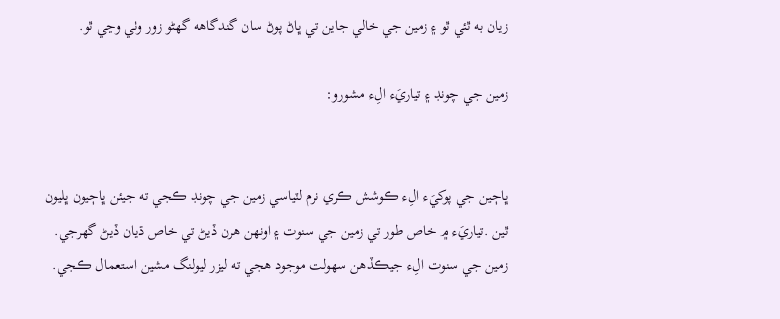زيان به ٿئي ٿو ۽ زمين جي خالي جاين تي ڀاڻ پوڻ سان گندگاهه گهڻو زور وٺي وڃي ٿو.

زمين جي چونڊ ۽ تياريَء الِء مشورو:


ڀاڄين جي پوکيَء الِء ڪوشش ڪري نرم لٽياسي زمين جي چونڊ ڪجي ته جيئن ڀاڄيون ڀليون
ٿين .تياريَء ۾ خاص طور تي زمين جي سنوت ۽ اونهن هرن ڏيڻ تي خاص ڌيان ڏيڻ گهرجي.
زمين جي سنوت الِء جيڪڏهن سهولت موجود هجي ته ليزر ليولنگ مشين استعمال ڪجي.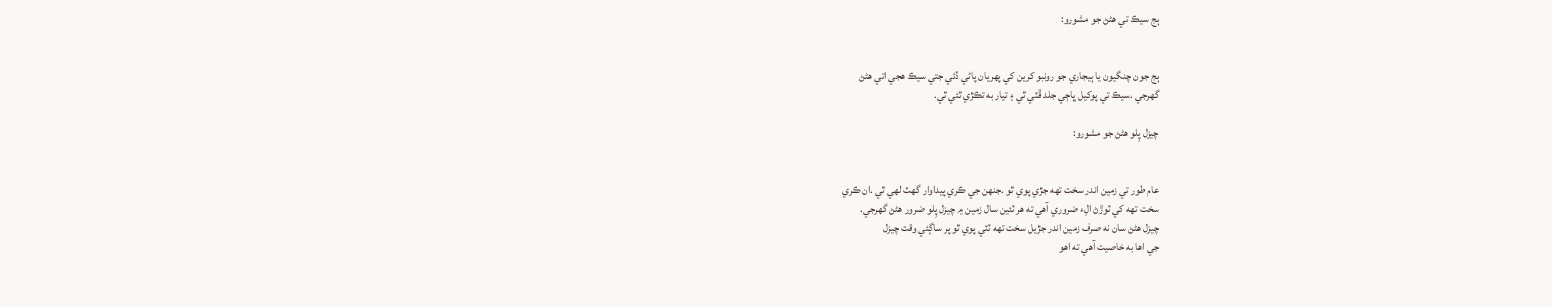ٻج سيڪ تي هڻڻ جو مشورو:


ٻج جون چنگيون يا ٻيجاري جو رونبو کرين کي پهريان پاڻي ڏئي جتي سيڪ هجي اتي هڻڻ
گهرجي .سيڪ تي پوکيل ڀاڄي جلد ڦٽي ٿي ۽ تيار به تڪڙي ٿئي ٿي.

چيزل پِلو هڻڻ جو مشورو:


عام طور تي زمين اندر سخت تهه جڙي پوي ٿو .جنهن جي ڪري پيداوار گهٽ لهي ٿي .ان ڪري
سخت تهه کي ٽوڙڻ الِء ضروري آهي ته هر ٽئين سال زمين ۾ چيزل پِلو ضرور هڻڻ گهرجي.
چيزل هڻڻ سان نه صرف زمين اندر جڙيل سخت تهه ٽٽي پوي ٿو پر ساڳئي وقت چيزل
جي اها به خاصيت آهي ته اهو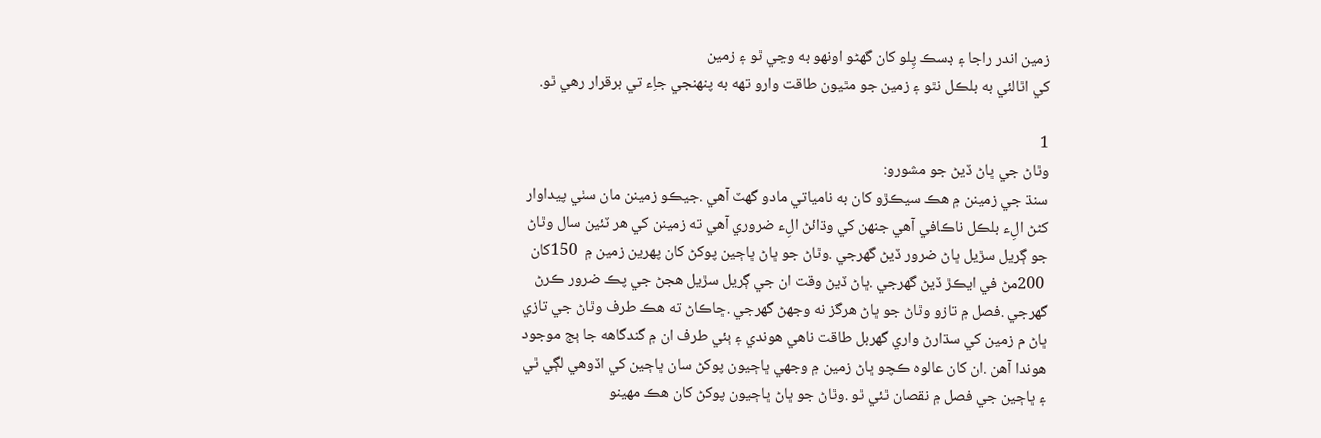زمين اندر راجا ۽ ڊسڪ پِلو کان گهڻو اونهو به وڃي ٿو ۽ زمين
کي اٿالئي به بلڪل نٿو ۽ زمين جو مٿيون طاقت وارو تهه به پنهنجي جاِء تي برقرار رهي ٿو.

1
وٿاڻ جي ڀاڻ ڏيڻ جو مشورو:
سنڌ جي زمينن ۾ هڪ سيڪڙو کان به نامياتي مادو گهٽ آهي .جيڪو زمينن مان سٺي پيداوار
کڻڻ الِء بلڪل ناڪافي آهي جنهن کي وڌائڻ الِء ضروري آهي ته زمينن کي هر ٽئين سال وٿاڻ
جو ڳريل سڙيل ڀاڻ ضرور ڏيڻ گهرجي .وٿاڻ جو ڀاڻ ڀاڄين پوکڻ کان پهرين زمين ۾  150کان
 200مڻ في ايڪڙ ڏيڻ گهرجي .ڀاڻ ڏيڻ وقت ان جي ڳريل سڙيل هجڻ جي پڪ ضرور ڪرڻ
گهرجي .فصل ۾ تازو وٿاڻ جو ڀاڻ هرگز نه وجهڻ گهرجي .ڇاڪاڻ ته هڪ طرف وٿاڻ جي تازي
ڀاڻ م زمين کي سڌارڻ واري گهربل طاقت ناهي هوندي ۽ ٻئي طرف ان ۾ گندگاهه جا ٻج موجود
هوندا آهن .ان کان عالوه ڪچو ڀاڻ زمين ۾ وجهي ڀاڄيون پوکڻ سان ڀاڄين کي اڏوهي لڳي ٿي
۽ ڀاڄين جي فصل ۾ نقصان ٿئي ٿو .وٿاڻ جو ڀاڻ ڀاڄيون پوکڻ کان هڪ مهينو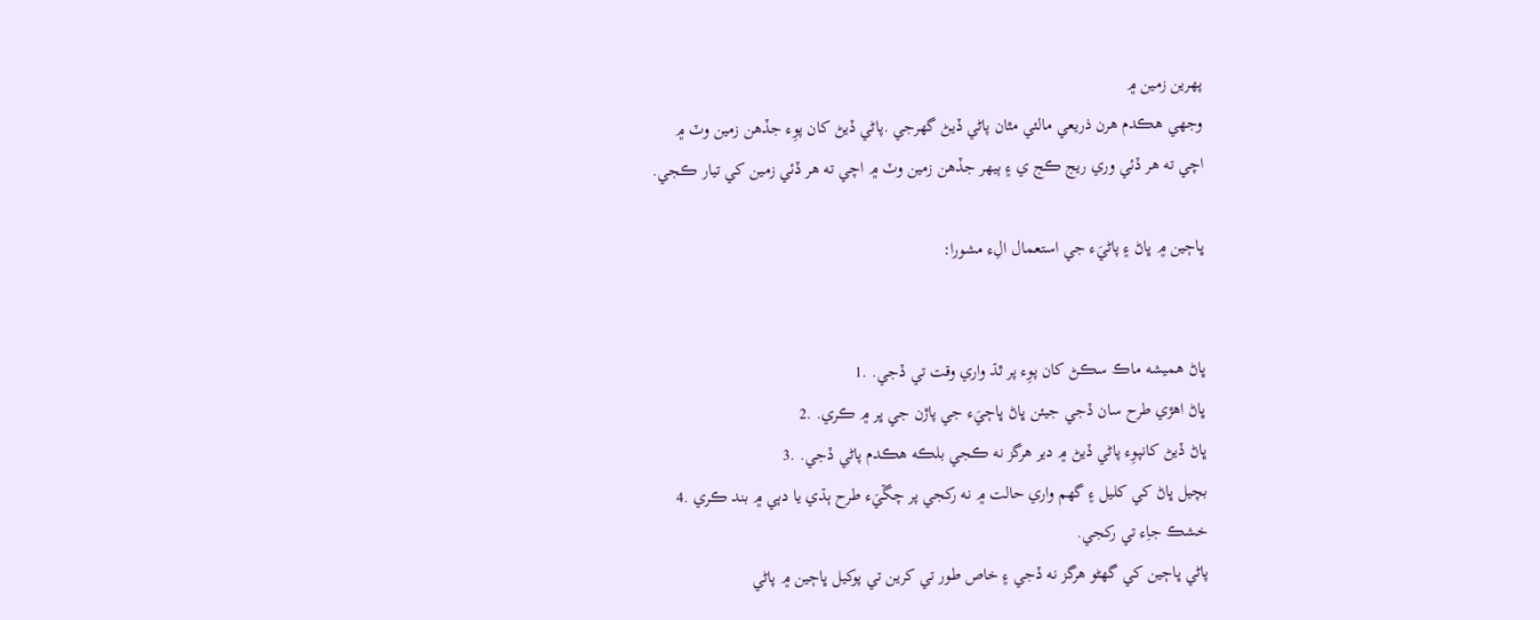پهرين زمين ۾
وجهي هڪدم هرن ذريعي مالئي مٿان پاڻي ڏيڻ گهرجي .پاڻي ڏيڻ کان پوِء جڏهن زمين وٽ ۾
اچي ته هر ڏئي وري ريج ڪج ي ۽ ٻيهر جڏهن زمين وٽ ۾ اچي ته هر ڏئي زمين کي تيار ڪجي.

ڀاڄين ۾ ڀاڻ ۽ پاڻيَء جي استعمال الِء مشورا:


ڀاڻ هميشه ماڪ سڪڻ کان پوِء پر ٿڌ واري وقت تي ڏجي. .1
ڀاڻ اهڙي طرح سان ڏجي جيئن ڀاڻ ڀاڄيَء جي پاڙن جي ڀر ۾ ڪري. .2
ڀاڻ ڏيڻ کانپوِء پاڻي ڏيڻ ۾ دير هرگز نه ڪجي بلڪه هڪدم پاڻي ڏجي. .3
بچيل ڀاڻ کي کليل ۽ گهم واري حالت ۾ نه رکجي پر چڱيَء طرح ٻڌي يا دٻي ۾ بند ڪري .4
خشڪ جاِء تي رکجي.
پاڻي ڀاڄين کي گهڻو هرگز نه ڏجي ۽ خاص طور تي کرين تي پوکيل ڀاڄين ۾ پاڻي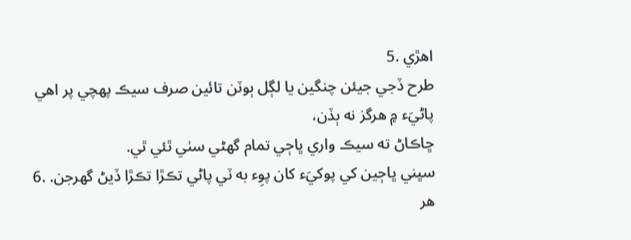اهڙي .5
طرح ڏجي جيئن چنگين يا لڳل ٻوٽن تائين صرف سيڪ پهچي پر اهي پاڻيَء ۾ هرگز نه ٻڏن،
ڇاڪاڻ ته سيڪ واري ڀاڄي تمام گهڻي سٺي ٿئي ٿي.
سڀني ڀاڄين کي پوکيَء کان پوِء به ٽي پاڻي تڪڙا تڪڙا ڏيڻ گهرجن. .6
هر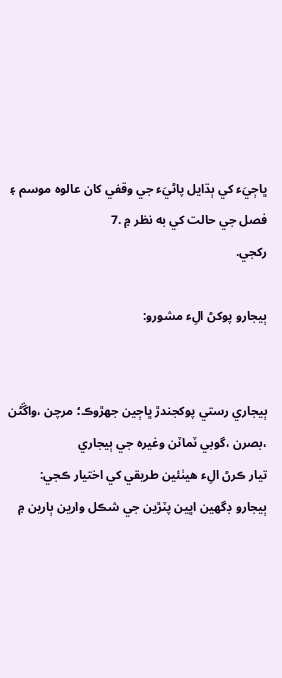ڀاڄيَء کي ٻڌايل پاڻيَء جي وقفي کان عالوه موسم ۽ فصل جي حالت کي به نظر ۾ .7
رکجي.

ٻيجارو پوکڻ الِء مشورو:


ٻيجاري رستي پوکجندڙ ڀاڄين جهڙوڪ؛ مرچن ،واڱڻن ،بصرن ،گوبي ٽماٽن وغيره جي ٻيجاري
تيار ڪرڻ الِء هيٺئين طريقي کي اختيار ڪجي:
ٻيجارو ڊگهين اڀين پٽڙين جي شڪل وارين ٻارين ۾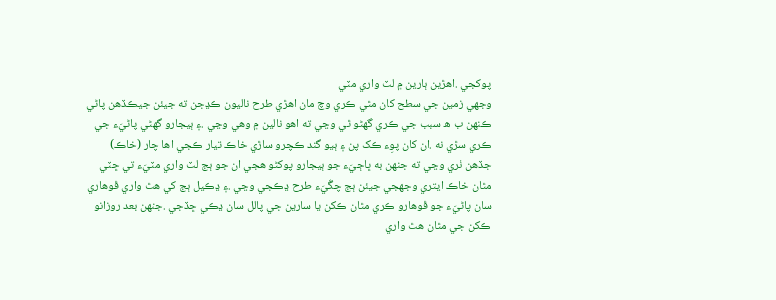پوکجي .اهڙين ٻارين ۾ لٽ واري مٽي
وجهي زمين جي سطح کان مٿي ڪري وچ مان اهڙي طرح ناليون ڪڍجن ته جيئن جيڪڏهن پاڻي
ڪنهن ب ه سبب جي ڪري گهڻو ٿي وڃي ته اهو نالين ۾ وهي وڃي .۽ ٻيجارو گهڻي پاڻيَء جي
ڪري سڙي نه .ان کان پوِء ڪک پن ۽ ٻيو گند ڪچرو ساڙي خاڪ تيار ڪجي اها چار (خاڪ)
جڏهن ٺري وڃي ته جنهن به ڀاڄيَء جو ٻيجارو پوکڻو هجي ان جو ٻج لٽ واري مٽيَء تي ڇٽي
مٿان خاڪ ايتري وجهجي جيئن ٻج چڱيَء طرح ڍڪجي وڃي .۽ ڍڪيل ٻج کي هٿ واري ڦوهاري
سان پاڻيَء جو ڦوهارو ڪري مٿان ڪکن يا سارين جي پالل سان ڍڪي ڇڏجي .جنهن بعد روزانو
ڪکن جي مٿان هٿ واري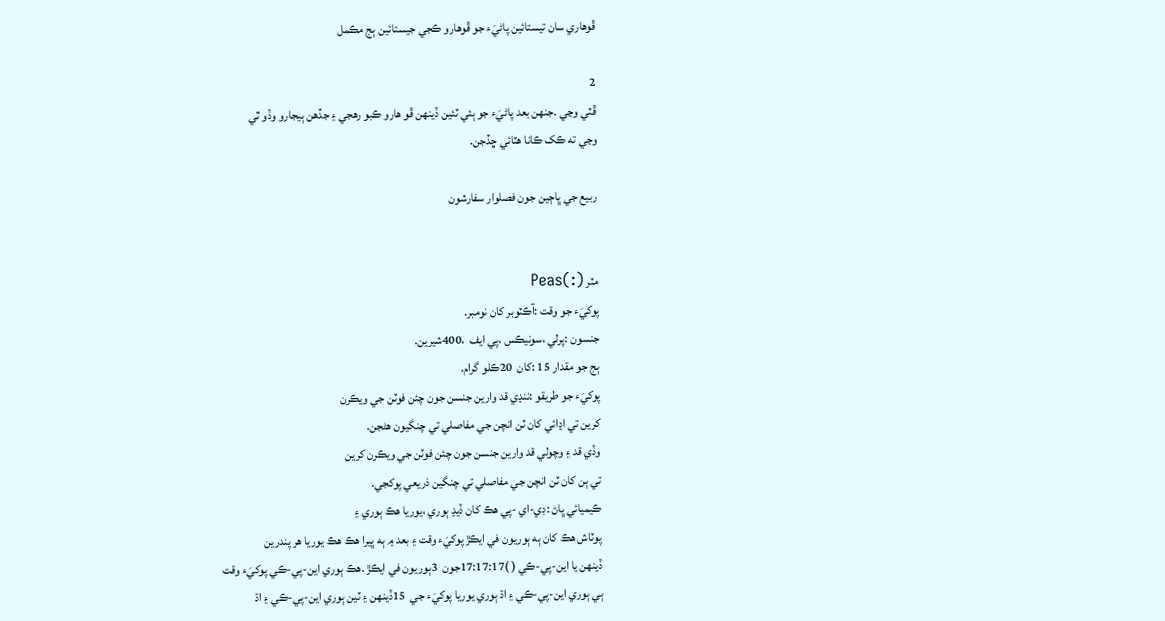ڦوهاري سان تيستائين پاڻيَء جو ڦوهارو ڪجي جيستائين ٻج مڪمل

2
ڦٽي وڃي .جنهن بعد پاڻيَء جو ٻئي ٽئين ڏينهن ڦو هارو ڪبو رهجي ۽ جڏهن ٻيجارو وڏو ٿي
وڃي ته ڪک ڪانا هٽائي ڇڏجن.

ربيع جي ڀاڄين جون فصلوار سفارشون


مٽر (:)Peas
پوکيَء جو وقت :آڪٽوبر کان نومبر.
جنسون :پرلي ،سونيڪس ،پي ايف  ،400شيرين.
ٻج جو مقدار 15 :کان  20ڪلو گرام.
پوکيَء جو طريقو :ننڍي قد وارين جنسن جون چئن فوٽن جي ويڪرن
کرين تي اڍائي کان ٽن انچن جي مفاصلي تي چنگيون هڻجن.
وڏي قد ۽ وچولي قد وارين جنسن جون چئن فوٽن جي ويڪرن کرين
تي ٻن کان ٽن انچن جي مفاصلي تي چنگين ذريعي پوکجي.
ڪيميائي ڀاڻ :ڊي-اي -پي هڪ کان ڏيڍ ٻوري ،يوريا هڪ ٻوري ۽
پوٽاش هڪ کان ٻه ٻوريون في ايڪڙ پوکيَء وقت ۽ بعد ۾ ٻه ڀيرا هڪ هڪ يوريا هر پندرين
ڏينهن يا اين-پي-ڪي ( )17:17:17جون  3ٻوريون في ايڪڙ .هڪ ٻوري اين-پي-ڪي پوکيَء وقت
ٻي ٻوري اين-پي-ڪي ۽ اڌ ٻوري يوريا پوکيَء جي  15ڏينهن ۽ ٽين ٻوري اين-پي-ڪي ۽ اڌ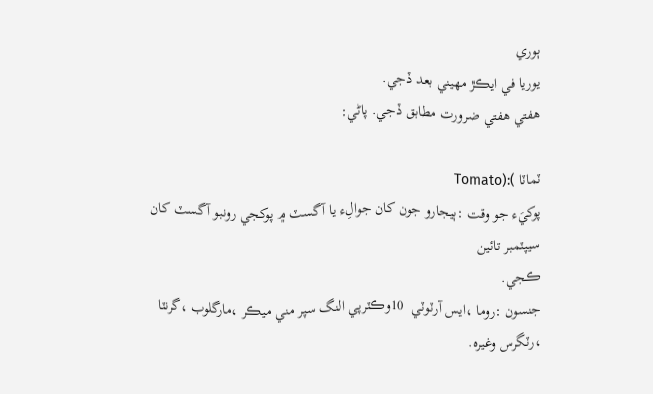ٻوري
يوريا في ايڪڙ مهيني بعد ڏجي.
هفتي هفتي ضرورت مطابق ڏجي. پاڻي:

ٽماٽا ):(Tomato
پوکيَء جو وقت :ٻيجارو جون کان جوالِء يا آگسٽ ۾ پوکجي رونبو آگسٽ کان سيپٽمبر تائين
ڪجي.
جنسون :روما ،ايس آرٽوٽي  10وڪٽرپي النگ سپر مني ميڪر ،مارگلوب ،گرنٽا ،رٽگرس وغيره.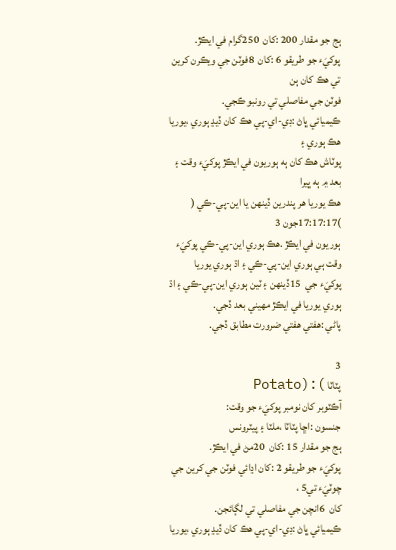ٻج جو مقدار 200 :کان  250گرام في ايڪڙ.
پوکيَء جو طريقو 6 :کان  8فوٽن جي ويڪرن کرين تي هڪ کان ٻن
فوٽن جي مفاصلي تي رونبو ڪجي.
ڪيميائي ڀاڻ :ڊي-اي-پي هڪ کان ڏيڍ ٻوري ،يوريا هڪ ٻوري ۽
پوٽاش هڪ کان ٻه ٻوريون في ايڪڙ پوکيَء وقت ۽ بعد ۾ ٻه ڀيرا
هڪ يوريا هر پندرين ڏينهن يا اين-پي-ڪي ( )17:17:17جون 3
ٻوريون في ايڪڙ .هڪ ٻوري اين-پي-ڪي پوکيَء وقت ٻي ٻوري اين-پي-ڪي ۽ اڌ ٻوري يوريا
پوکيَء جي  15ڏينهن ۽ ٽين ٻوري اين-پي-ڪي ۽ اڌ ٻوري يوريا في ايڪڙ مهيني بعد ڏجي.
پاڻي :هفتي هفتي ضرورت مطابق ڏجي.

3
پٽاٽا ):(Potato
آڪٽوبر کان نومبر پوکيَء جو وقت:
جنسون :اڇا پٽاٽا ،ملٽا ۽ پيٽرونس
ٻج جو مقدار 15 :کان  20مڻ في ايڪڙ.
پوکيَء جو طريقو 2 :کان اڍائي فوٽن جي کرين جي چوٽيَء تي5 ،
کان  6انچن جي مفاصلي تي لڳائجن.
ڪيميائي ڀاڻ :ڊي-اي-پي هڪ کان ڏيڍ ٻوري ،يوريا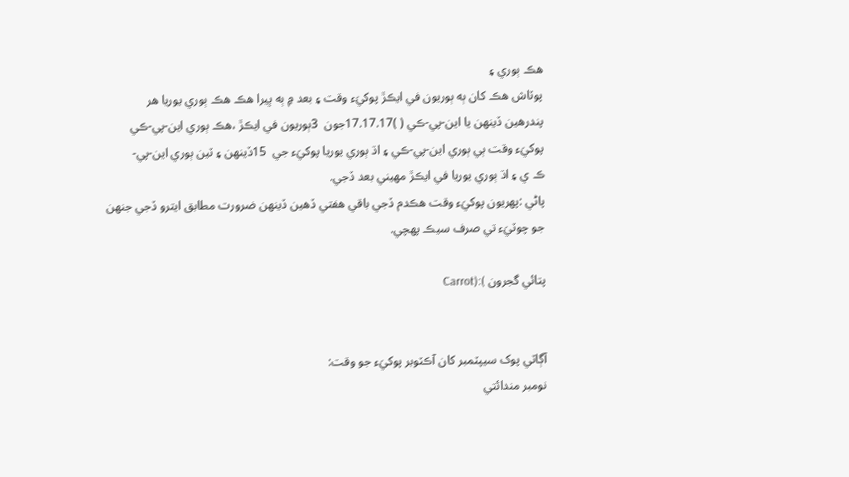هڪ ٻوري ۽
پوٽاش هڪ کان ٻه ٻوريون في ايڪڙ پوکيَء وقت ۽ بعد ۾ ٻه ڀيرا هڪ هڪ ٻوري يوريا هر
پندرهين ڏينهن يا اين-پي-ڪي ( )17.17.17جون  3ٻوريون في ايڪڙ ،هڪ ٻوري اين-پي-ڪي
پوکيَء وقت ٻي ٻوري اين-پي-ڪي ۽ اڌ ٻوري يوريا پوکيَء جي  15ڏينهن ۽ ٽين ٻوري اين-پي-
ڪ ي ۽ اڌ ٻوري يوريا في ايڪڙ مهيني بعد ڏجي.
پاڻي :پهريون پوکيَء وقت هڪدم ڏجي باقي هفتي ڏهين ڏينهن ضرورت مطابق ايترو ڏجي جنهن
جو چوٽيَء تي صرف سيڪ پهچي.

پتائي گجرون ):(Carrot


آڳاٽي پوک سيپٽمبر کان آڪٽوبر پوکيَء جو وقت:
نومبر مندائتي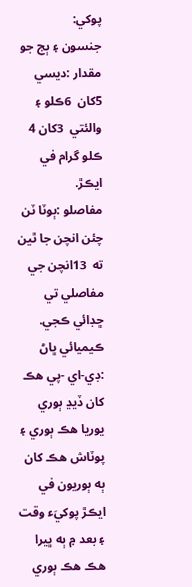پوکي:
جنسون ۽ ٻج جو مقدار :ديسي  5کان  6ڪلو ۽ والئتي  3کان 4
ڪلو گرام في ايڪڙ.
مفاصلو :ٻوٽا ٽن چئن انچن جا ٿين ته  13انچن جي مفاصلي تي ڇڊائي ڪجي.
ڪيميائي ڀاڻ :ڊي-اي -پي هڪ کان ڏيڍ ٻوري يوريا هڪ ٻوري ۽ پوٽاش هڪ کان ٻه ٻوريون في
ايڪڙ پوکيَء وقت ۽ بعد ۾ ٻه ڀيرا هڪ هڪ ٻوري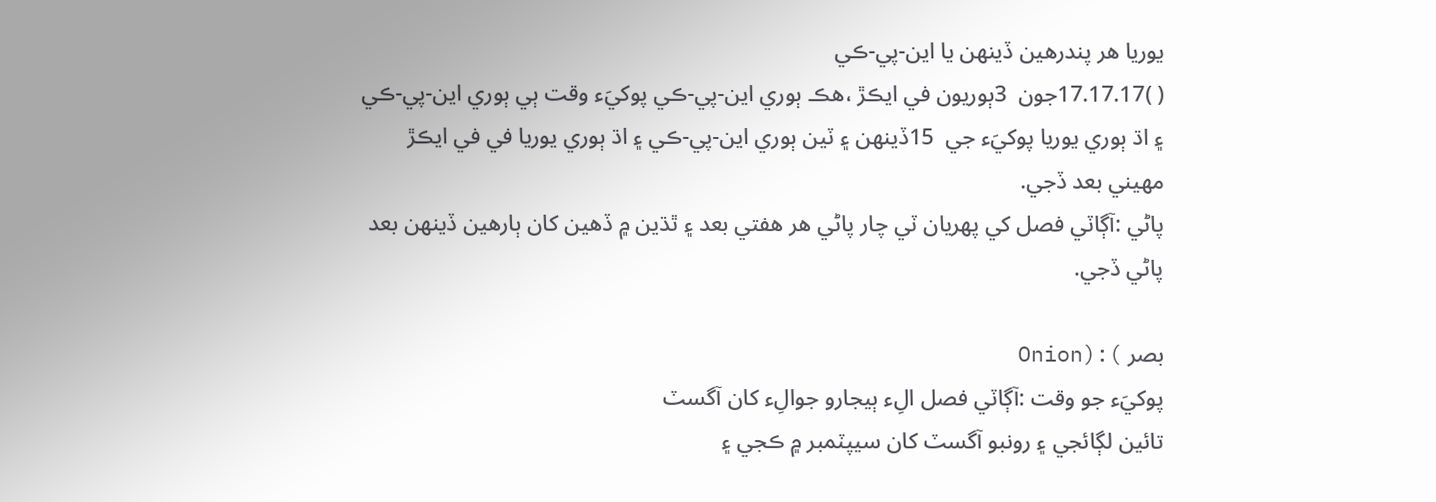يوريا هر پندرهين ڏينهن يا اين-پي-ڪي
( )17.17.17جون  3ٻوريون في ايڪڙ ،هڪ ٻوري اين-پي-ڪي پوکيَء وقت ٻي ٻوري اين-پي-ڪي
۽ اڌ ٻوري يوريا پوکيَء جي  15ڏينهن ۽ ٽين ٻوري اين-پي-ڪي ۽ اڌ ٻوري يوريا في في ايڪڙ
مهيني بعد ڏجي.
پاڻي :آڳاٽي فصل کي پهريان ٽي چار پاڻي هر هفتي بعد ۽ ٿڌين ۾ ڏهين کان ٻارهين ڏينهن بعد
پاڻي ڏجي.

بصر ):(Onion
پوکيَء جو وقت :آڳاٽي فصل الِء ٻيجارو جوالِء کان آگسٽ
تائين لڳائجي ۽ رونبو آگسٽ کان سيپٽمبر ۾ ڪجي ۽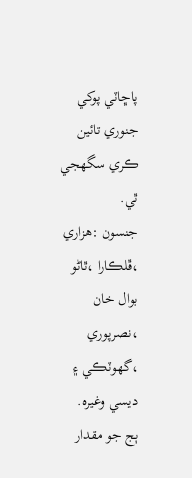پاڇاٽي پوکي جنوري تائين ڪري سگهجي ٿي.
جنسون :هزاري ،ڦلڪارا ،ٿاڻو بوال خان ،نصرپوري ،گهوٽڪي ۽ ديسي وغيره.
ٻج جو مقدار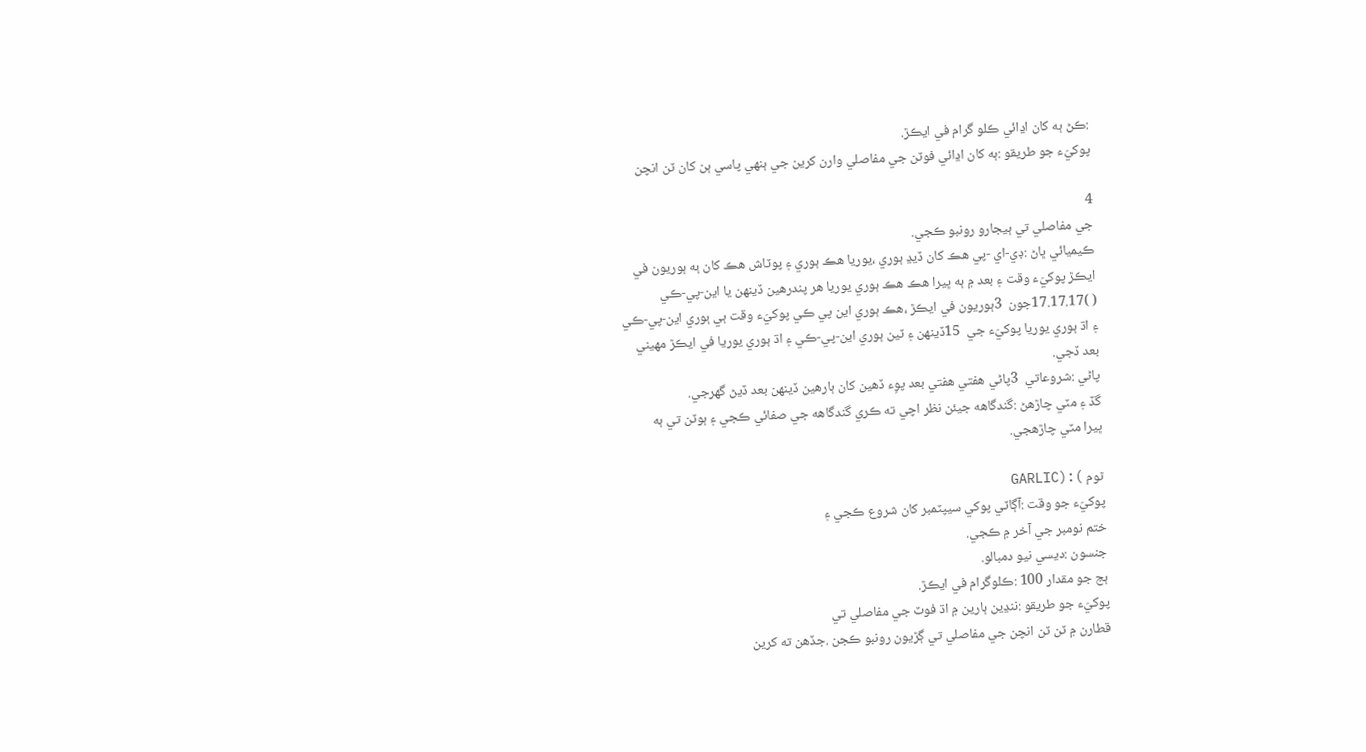:ڪڻ ٻه کان اڍائي ڪلو گرام في ايڪڙ.
پوکيَء جو طريقو :ٻه کان اڍائي فوٽن جي مفاصلي وارن کرين جي ٻنهي پاسي ٻن کان ٽن انچن

4
جي مفاصلي تي ٻيجارو رونبو ڪجي.
ڪيميائي ڀاڻ :ڊي-اي -پي هڪ کان ڏيڍ ٻوري ،يوريا هڪ ٻوري ۽ پوٽاش هڪ کان ٻه ٻوريون في
ايڪڙ پوکيَء وقت ۽ بعد ۾ ٻه ڀيرا هڪ هڪ ٻوري يوريا هر پندرهين ڏينهن يا اين-پي-ڪي
( )17.17.17جون  3ٻوريون في ايڪڙ ،هڪ ٻوري اين پي ڪي پوکيَء وقت ٻي ٻوري اين-پي-ڪي
۽ اڌ ٻوري يوريا پوکيَء جي  15ڏينهن ۽ ٽين ٻوري اين-پي-ڪي ۽ اڌ ٻوري يوريا في ايڪڙ مهيني
بعد ڏجي.
پاڻي :شروعاتي  3پاڻي هفتي هفتي بعد پوِء ڏهين کان ٻارهين ڏينهن بعد ڏيڻ گھرجي.
گڏ ۽ مٽي چاڙهڻ :گندگاهه جيئن نظر اچي ته ڪري گندگاهه جي صفائي ڪجي ۽ ٻوٽن تي ٻه
ڀيرا مٽي چاڙهجي.

ٿوم ):(GARLIC
پوکيَء جو وقت :آڳاٽي پوکي سيپٽمبر کان شروع ڪجي ۽
ختم نومبر جي آخر ۾ ڪجي.
جنسون :ديسي نيو دمبالو.
ٻج جو مقدار 100 :ڪلوگرام في ايڪڙ.
پوکيَء جو طريقو :ننڍين ٻارين ۾ اڌ فوٽ جي مفاصلي تي
قطارن ۾ ٽن ٽن انچن جي مفاصلي تي ڳڙيون رونبو ڪجن .جڏهن ته کرين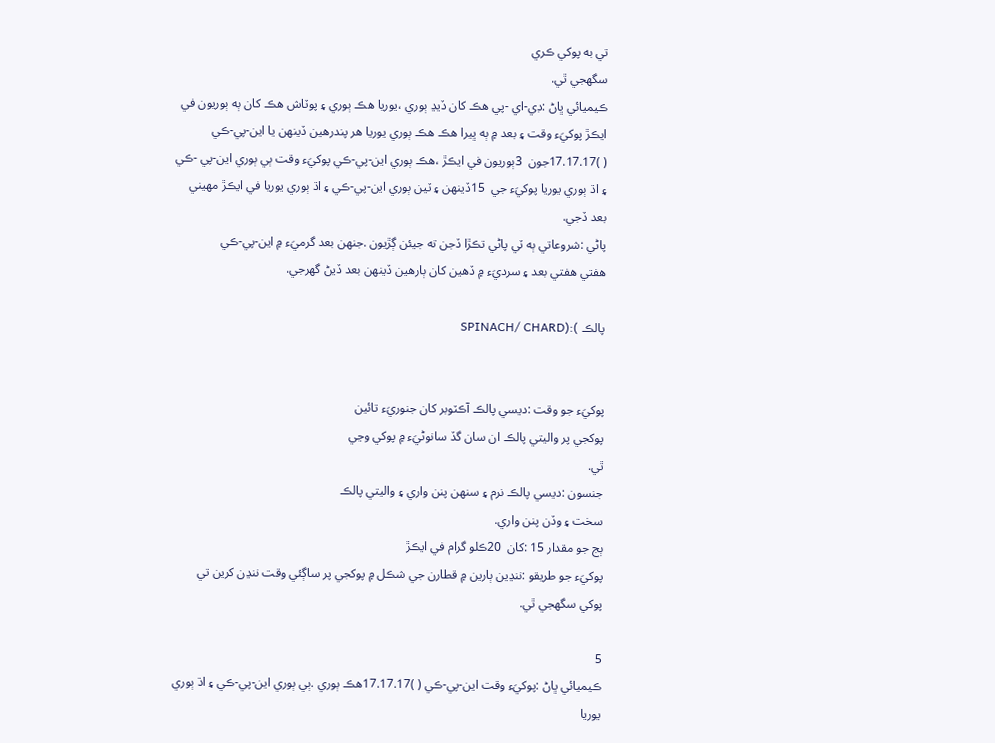تي به پوکي ڪري
سگهجي ٿي.
ڪيميائي ڀاڻ :ڊي-اي -پي هڪ کان ڏيڍ ٻوري ،يوريا هڪ ٻوري ۽ پوٽاش هڪ کان ٻه ٻوريون في
ايڪڙ پوکيَء وقت ۽ بعد ۾ ٻه ڀيرا هڪ هڪ ٻوري يوريا هر پندرهين ڏينهن يا اين-پي-ڪي
( )17.17.17جون  3ٻوريون في ايڪڙ ،هڪ ٻوري اين-پي-ڪي پوکيَء وقت ٻي ٻوري اين-پي -ڪي
۽ اڌ ٻوري يوريا پوکيَء جي  15ڏينهن ۽ ٽين ٻوري اين-پي-ڪي ۽ اڌ ٻوري يوريا في ايڪڙ مهيني
بعد ڏجي.
پاڻي :شروعاتي ٻه ٽي پاڻي تڪڙا ڏجن ته جيئن ڳڙيون .جنهن بعد گرميَء ۾ اين-پي-ڪي
هفتي هفتي بعد ۽ سرديَء ۾ ڏهين کان ٻارهين ڏينهن بعد ڏيڻ گھرجي.

پالڪ ):(SPINACH/ CHARD


پوکيَء جو وقت :ديسي پالڪ آڪٽوبر کان جنوريَء تائين
پوکجي پر واليتي پالڪ ان سان گڏ سانوڻيَء ۾ پوکي وڃي
ٿي.
جنسون :ديسي پالڪ نرم ۽ سنهن پنن واري ۽ واليتي پالڪ
سخت ۽ وڏن پنن واري.
ٻج جو مقدار 15 :کان  20ڪلو گرام في ايڪڙ
پوکيَء جو طريقو :ننڍين ٻارين ۾ قطارن جي شڪل ۾ پوکجي پر ساڳئي وقت ننڍن کرين تي
پوکي سگهجي ٿي.

5
ڪيميائي ڀاڻ :پوکيَء وقت اين-پي-ڪي ( )17.17.17هڪ ٻوري .ٻي ٻوري اين-پي-ڪي ۽ اڌ ٻوري
يوريا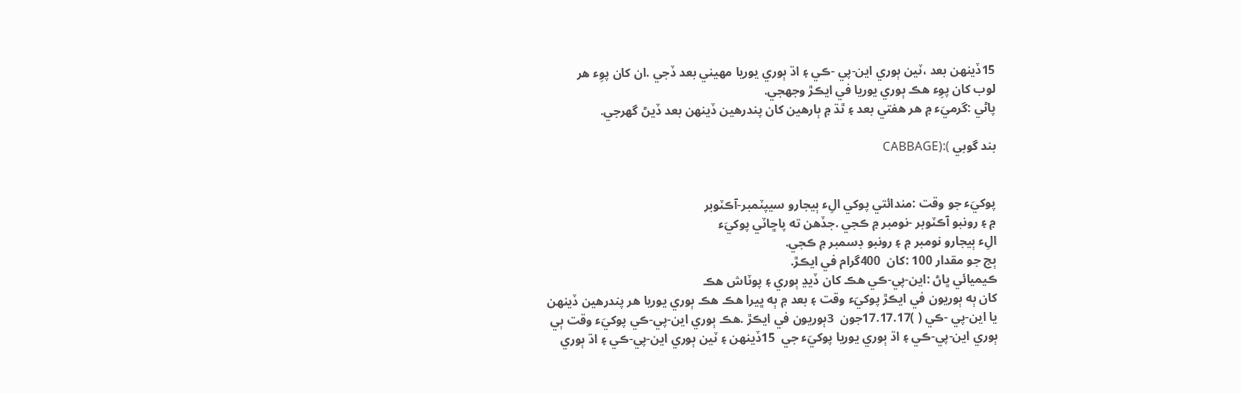15ڏينهن بعد ،ٽين ٻوري اين-پي -ڪي ۽ اڌ ٻوري يوريا مهيني بعد ڏجي .ان کان پوِء هر
لوب کان پوِء هڪ ٻوري يوريا في ايڪڙ وجهجي.
پاڻي :گرميَء ۾ هر هفتي بعد ۽ ٿڌ ۾ ٻارهين کان پندرهين ڏينهن بعد ڏيڻ گهرجي.

بند گوبي ):(CABBAGE


پوکيَء جو وقت :مندائتي پوکي الِء ٻيجارو سيپٽمبر-آڪٽوبر
۾ ۽ رونبو آڪٽوبر -نومبر ۾ ڪجي .جڏهن ته پاڇاٽي پوکيَء
الِء ٻيجارو نومبر ۾ ۽ رونبو ڊسمبر ۾ ڪجي.
ٻج جو مقدار 100 :کان  400گرام في ايڪڙ.
ڪيميائي ڀاڻ :اين-پي-ڪي هڪ کان ڏيڍ ٻوري ۽ پوٽاش هڪ
کان ٻه ٻوريون في ايڪڙ پوکيَء وقت ۽ بعد ۾ ٻه ڀيرا هڪ هڪ ٻوري يوريا هر پندرهين ڏينهن
يا اين-پي -ڪي ( )17.17.17جون  3ٻوريون في ايڪڙ .هڪ ٻوري اين-پي-ڪي پوکيَء وقت ٻي
ٻوري اين-پي-ڪي ۽ اڌ ٻوري يوريا پوکيَء جي  15ڏينهن ۽ ٽين ٻوري اين-پي-ڪي ۽ اڌ ٻوري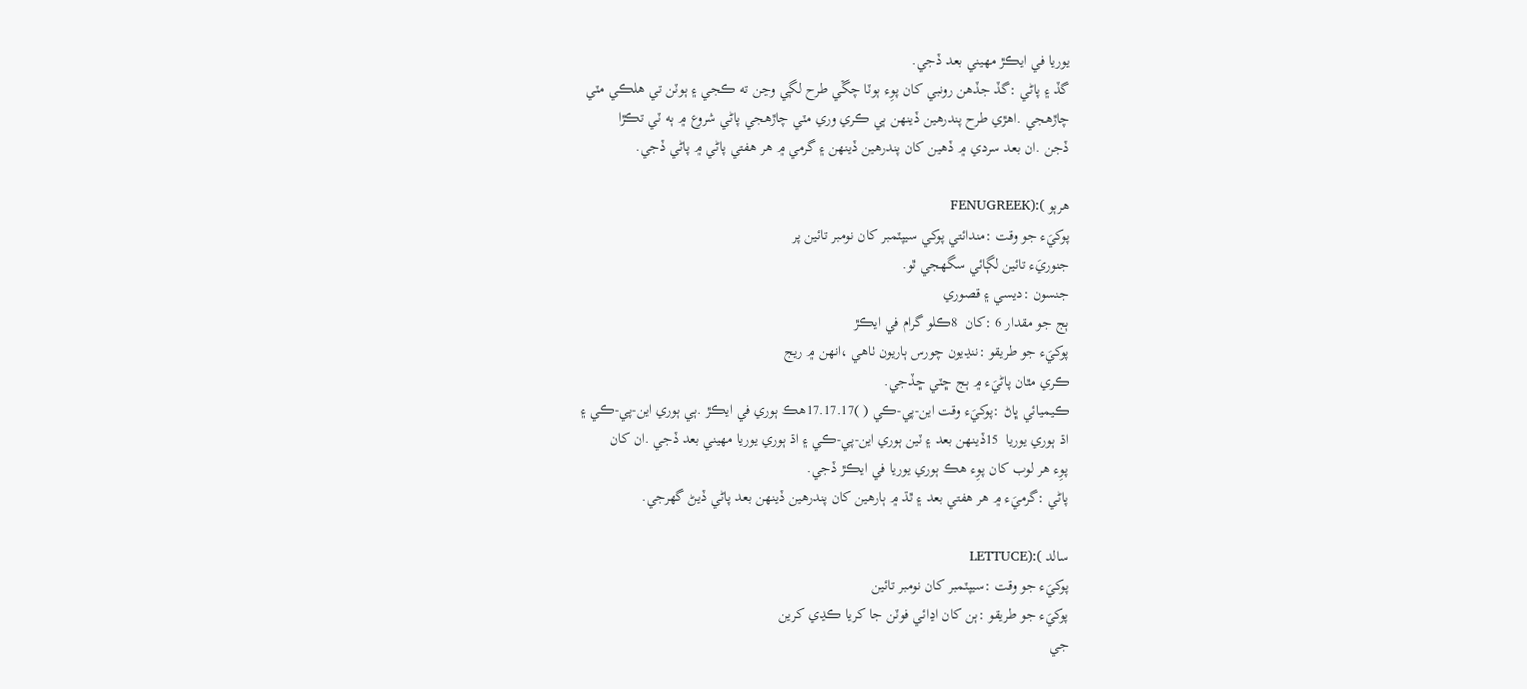يوريا في ايڪڙ مهيني بعد ڏجي.
گڏ ۽ پاڻي :گڏ جڏهن رونبي کان پوِء ٻوٽا چڱي طرح لڳي وڃن ته ڪجي ۽ ٻوٽن تي هلڪي مٽي
چاڙهجي .اهڙي طرح پندرهين ڏينهن ٻي ڪري وري مٽي چاڙهجي پاڻي شروع ۾ ٻه ٽي تڪڙا
ڏجن .ان بعد سردي ۾ ڏهين کان پندرهين ڏينهن ۽ گرمي ۾ هر هفتي پاڻي ۾ پاڻي ڏجي.

هرٻو ):(FENUGREEK
پوکيَء جو وقت :مندائتي پوکي سيپٽمبر کان نومبر تائين پر
جنوريَء تائين لڳائي سگهجي ٿو.
جنسون :ديسي ۽ قصوري
ٻج جو مقدار 6 :کان  8ڪلو گرام في ايڪڙ
پوکيَء جو طريقو :ننڍيون چورس ٻاريون ٺاهي ،انهن ۾ ريج
ڪري مٿان پاڻيَء ۾ ٻج ڇٽي ڇڏجي.
ڪيميائي ڀاڻ :پوکيَء وقت اين-پي-ڪي ( )17.17.17هڪ ٻوري في ايڪڙ .ٻي ٻوري اين-پي-ڪي ۽
اڌ ٻوري يوريا  15ڏينهن بعد ۽ ٽين ٻوري اين-پي-ڪي ۽ اڌ ٻوري يوريا مهيني بعد ڏجي .ان کان
پوِء هر لوب کان پوِء هڪ ٻوري يوريا في ايڪڙ ڏجي.
پاڻي :گرميَء ۾ هر هفتي بعد ۽ ٿڌ ۾ ٻارهين کان پندرهين ڏينهن بعد پاڻي ڏيڻ گهرجي.

سالد ):(LETTUCE
پوکيَء جو وقت :سيپٽمبر کان نومبر تائين
پوکيَء جو طريقو :ٻن کان اڍائي فوٽن جا کريا ڪڍي کرين
جي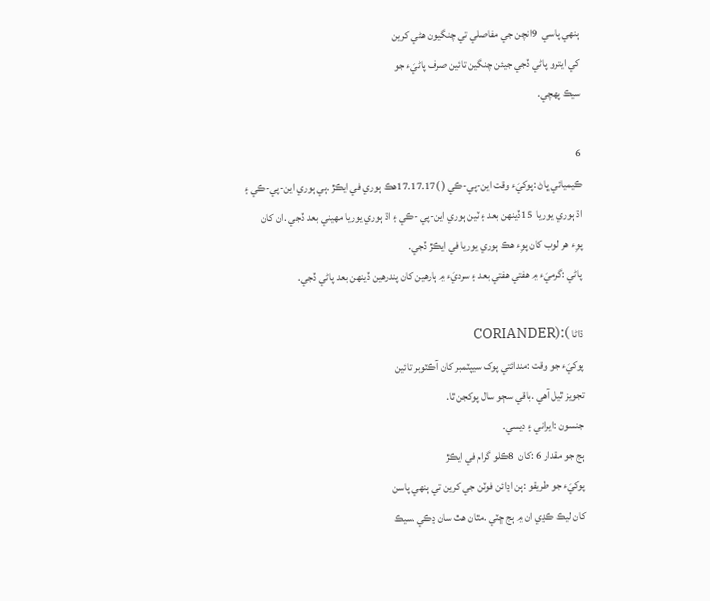ٻنهي پاسي  9انچن جي مفاصلي تي چنگيون هڻي کرين
کي ايترو پاڻي ڏجي جيئن چنگين تائين صرف پاڻيَء جو
سيڪ پهچي.

6
ڪيميائي ڀاڻ :پوکيَء وقت اين-پي-ڪي ( )17.17.17هڪ ٻوري في ايڪڙ .ٻي ٻوري اين-پي-ڪي ۽
اڌ ٻوري يوريا  15ڏينهن بعد ۽ ٽين ٻوري اين-پي -ڪي ۽ اڌ ٻوري يوريا مهيني بعد ڏجي .ان کان
پوِء هر لوب کان پوِء هڪ ٻوري يوريا في ايڪڙ ڏجي.
پاڻي :گرميَء ۾ هفتي هفتي بعد ۽ سرديَء ۾ ٻارهين کان پندرهين ڏينهن بعد پاڻي ڏجي.

ڌاڻا ):(CORIANDER
پوکيَء جو وقت :مندائتي پوک سيپٽمبر کان آڪٽوبر تائين
تجويز ٿيل آهي .باقي سڄو سال پوکجن ٿا.
جنسون :ايراني ۽ ديسي.
ٻج جو مقدار 6 :کان  8ڪلو گرام في ايڪڙ
پوکيَء جو طريقو :ٻن اڍائن فوٽن جي کرين تي ٻنهي پاسن
کان ليڪ ڪڍي ان ۾ ٻج ڇٽي .مٿان هٿ سان ڍڪي .سيڪ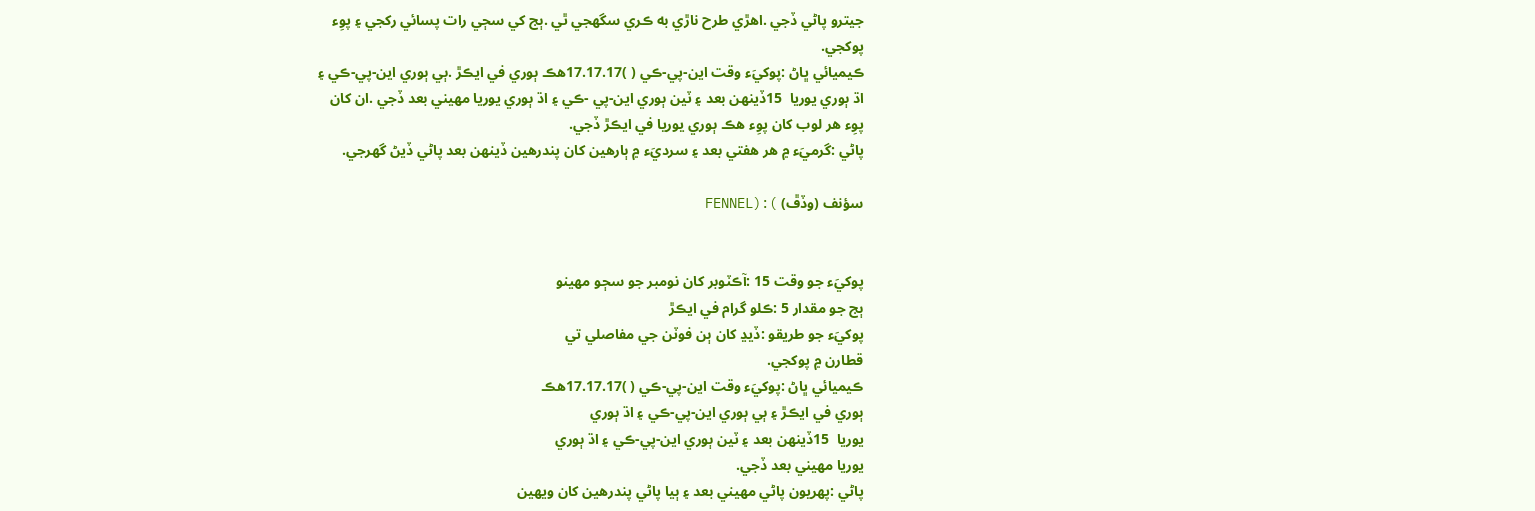جيترو پاڻي ڏجي .اهڙي طرح ناڙي به ڪري سگهجي ٿي .ٻج کي سڄي رات پسائي رکجي ۽ پوِء
پوکجي.
ڪيميائي ڀاڻ :پوکيَء وقت اين-پي-ڪي ( )17.17.17هڪ ٻوري في ايڪڙ .ٻي ٻوري اين-پي-ڪي ۽
اڌ ٻوري يوريا  15ڏينهن بعد ۽ ٽين ٻوري اين-پي -ڪي ۽ اڌ ٻوري يوريا مهيني بعد ڏجي .ان کان
پوِء هر لوب کان پوِء هڪ ٻوري يوريا في ايڪڙ ڏجي.
پاڻي :گرميَء ۾ هر هفتي بعد ۽ سرديَء ۾ ٻارهين کان پندرهين ڏينهن بعد پاڻي ڏيڻ گھرجي.

سؤنف (وڏڦ) ):(FENNEL


پوکيَء جو وقت 15 :آڪٽوبر کان نومبر جو سڄو مهينو
ٻج جو مقدار 5 :ڪلو گرام في ايڪڙ
پوکيَء جو طريقو :ڏيڍ کان ٻن فوٽن جي مفاصلي تي
قطارن ۾ پوکجي.
ڪيميائي ڀاڻ :پوکيَء وقت اين-پي-ڪي ( )17.17.17هڪ
ٻوري في ايڪڙ ۽ ٻي ٻوري اين-پي-ڪي ۽ اڌ ٻوري
يوريا  15ڏينهن بعد ۽ ٽين ٻوري اين-پي-ڪي ۽ اڌ ٻوري
يوريا مهيني بعد ڏجي.
پاڻي :پهريون پاڻي مهيني بعد ۽ ٻيا پاڻي پندرهين کان ويهين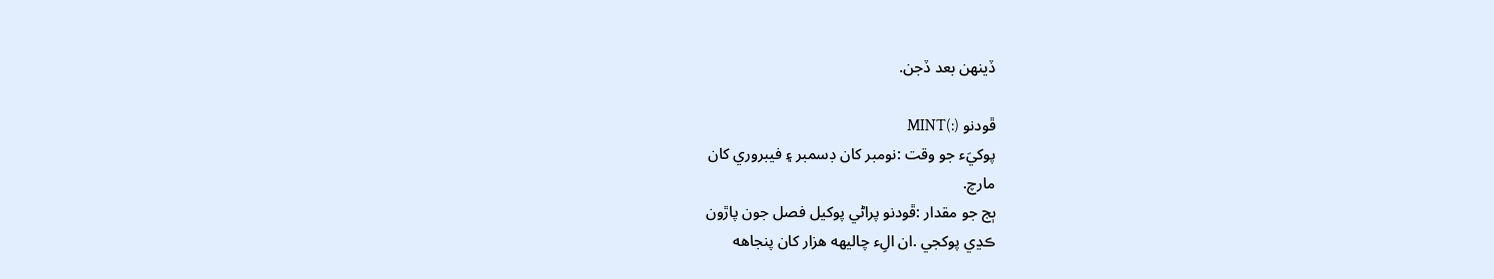ڏينهن بعد ڏجن.

ڦودنو (:)MINT
پوکيَء جو وقت :نومبر کان ڊسمبر ۽ فيبروري کان
مارچ.
ٻج جو مقدار :ڦودنو پراڻي پوکيل فصل جون پاڙون
ڪڍي پوکجي .ان الِء چاليهه هزار کان پنجاهه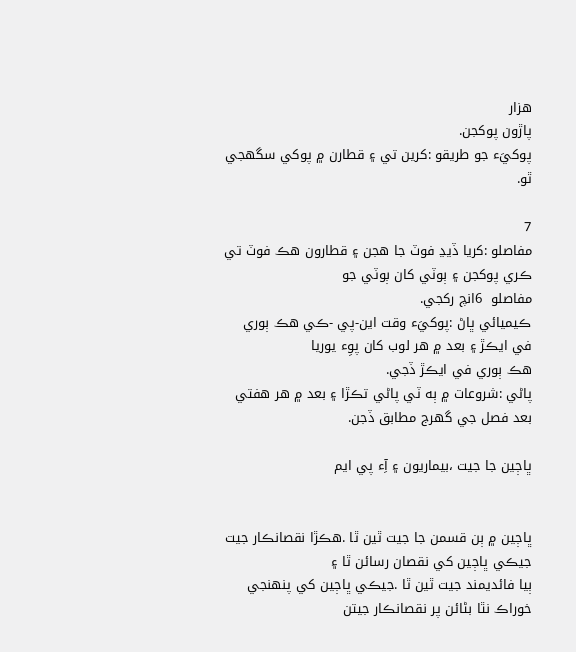هزار
پاڙون پوکجن.
پوکيَء جو طريقو :کرين تي ۽ قطارن ۾ پوکي سگھجي ٿو.

7
مفاصلو :کريا ڏيڍ فوٽ جا هجن ۽ قطارون هڪ فوٽ تي ڪري پوکجن ۽ ٻوٽي کان ٻوٽي جو
مفاصلو  6انچ رکجي.
ڪيميائي ڀاڻ :پوکيَء وقت اين-پي -ڪي هڪ ٻوري في ايڪڙ ۽ بعد ۾ هر لوب کان پوِء يوريا
هڪ ٻوري في ايڪڙ ڏجي.
پاڻي :شروعات ۾ ٻه ٽي پاڻي تڪڙا ۽ بعد ۾ هر هفتي بعد فصل جي گهرج مطابق ڏجن.

ڀاڄين جا جيت ،بيماريون ۽ آِء پي ايم


ڀاڄين ۾ ٻن قسمن جا جيت ٿين ٿا .هڪڙا نقصانڪار جيت جيڪي ڀاڄين کي نقصان رسائن ٿا ۽
ٻيا فائديمند جيت ٿين ٿا .جيڪي ڀاڄين کي پنهنجي خوراڪ نٿا بڻائن پر نقصانڪار جيتن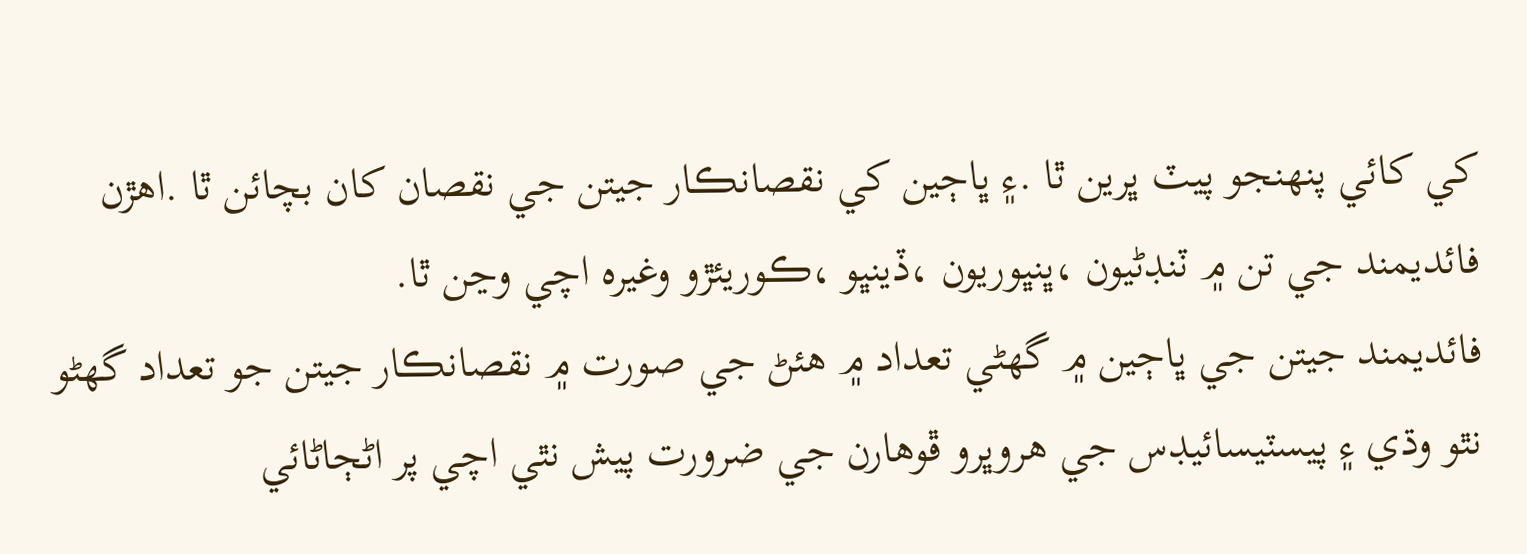کي کائي پنهنجو پيٽ ڀرين ٿا .۽ ڀاڄين کي نقصانڪار جيتن جي نقصان کان بچائن ٿا .اهڙن
فائديمند جي تن ۾ ٽنڊڻيون ،ڀنڀوريون ،ڏينڀو ،ڪوريئڙو وغيره اچي وڃن ٿا.
فائديمند جيتن جي ڀاڄين ۾ گهڻي تعداد ۾ هئڻ جي صورت ۾ نقصانڪار جيتن جو تعداد گهڻو
نٿو وڌي ۽ پيسٽيسائيڊس جي هروڀرو ڦوهارن جي ضرورت پيش نٿي اچي پر اڻڄاڻائي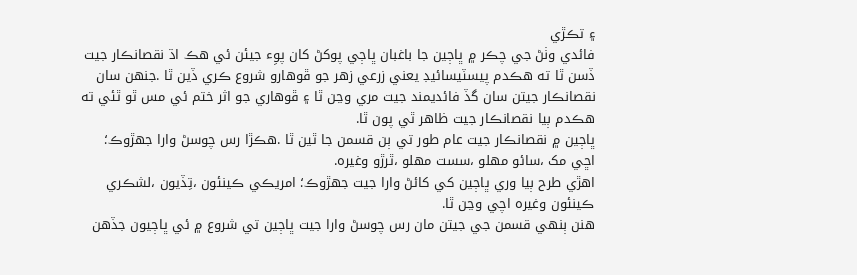۽ تڪڙي
فائدي وٺڻ جي چڪر ۾ ڀاڄين جا باغبان ڀاڄي پوکڻ کان پوِء جيئن ئي هڪ اڌ نقصانڪار جيت
ڏسن ٿا ته هڪدم پيسٽيسائيڊ يعني زرعي زهر جو ڦوهارو شروع ڪري ڏين ٿا .جنهن سان
نقصانڪار جيتن سان گڏ فائديمند جيت مري وڃن ٿا ۽ ڦوهاري جو اثر ختم ئي مس ٿو ٿئي ته
هڪدم ٻيا نقصانڪار جيت ظاهر ٿي پون ٿا.
ڀاڄين ۾ نقصانڪار جيت عام طور تي ٻن قسمن جا ٿين ٿا .هڪڙا رس چوسڻ وارا جهڙوڪ؛
اڇي مک ،سائو مهلو ،سست مهلو ،ٿرڙو وغيره.
اهڙي طرح ٻيا وري ڀاڄين کي کائڻ وارا جيت جهڙوڪ؛ امريڪي ڪينئون ،تِڏيون ،لشڪري
ڪينئون وغيره اچي وڃن ٿا.
هنن ٻنهي قسمن جي جيتن مان رس چوسڻ وارا جيت ڀاڄين تي شروع ۾ ئي ڀاڄيون جڏهن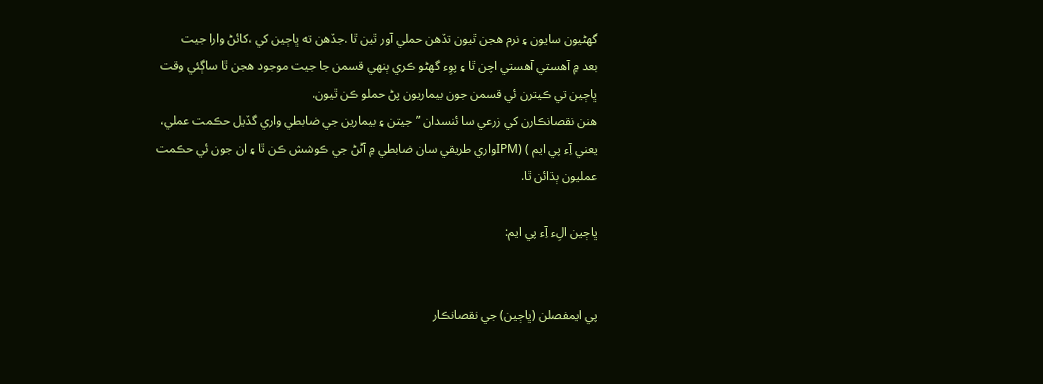گهڻيون سايون ۽ نرم هجن ٿيون تڏهن حملي آور ٿين ٿا .جڏهن ته ڀاڄين کي ،کائڻ وارا جيت
بعد ۾ آهستي آهستي اچن ٿا ۽ پوِء گهڻو ڪري ٻنهي قسمن جا جيت موجود هجن ٿا ساڳئي وقت
ڀاڄين تي ڪيترن ئي قسمن جون بيماريون پڻ حملو ڪن ٿيون.
هنن نقصانڪارن کي زرعي سا ئنسدان ”جيتن ۽ بيمارين جي ضابطي واري گڏيل حڪمت عملي،
يعني آِء پي ايم ) (IPMواري طريقي سان ضابطي ۾ آڻڻ جي ڪوشش ڪن ٿا ۽ ان جون ئي حڪمت
عمليون ٻڌائن ٿا.

ڀاڄين الِء آِء پي ايم:


پي ايمفصلن (ڀاڄين) جي نقصانڪار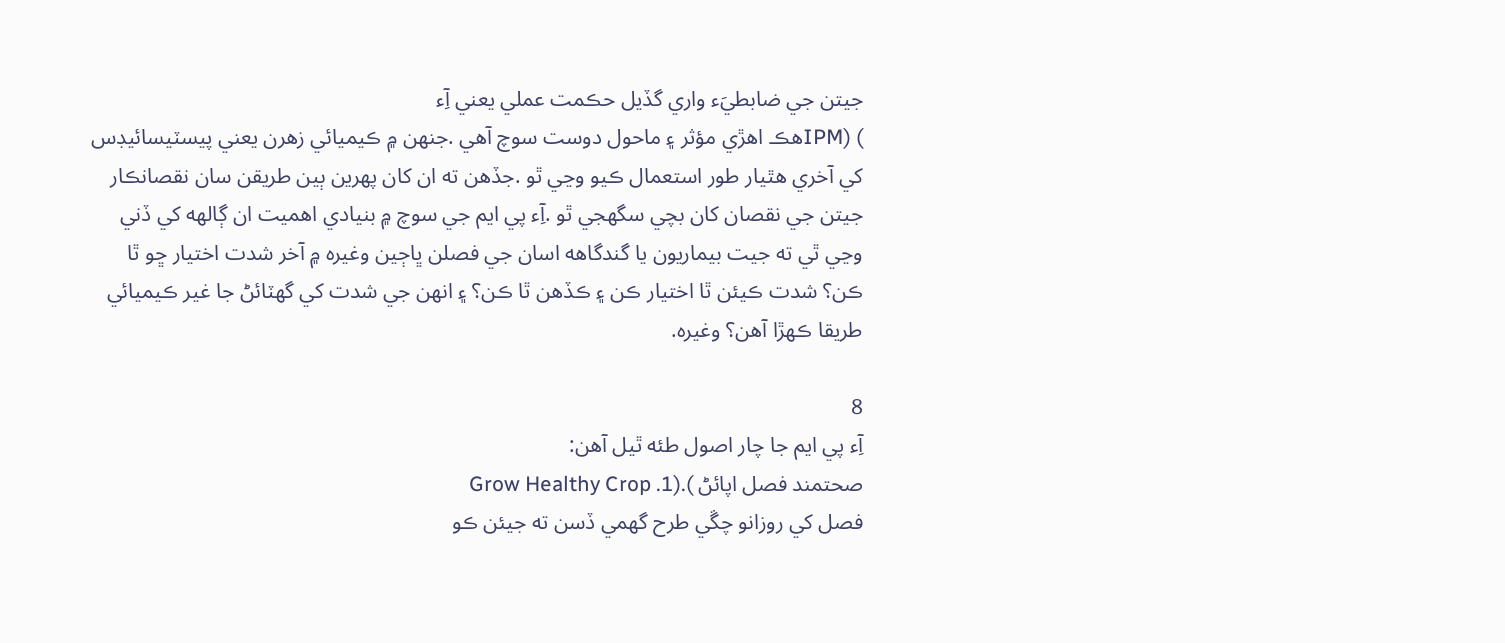جيتن جي ضابطيَء واري گڏيل حڪمت عملي يعني آِء
) (IPMهڪ اهڙي مؤثر ۽ ماحول دوست سوچ آهي .جنهن ۾ ڪيميائي زهرن يعني پيسٽيسائيڊس
کي آخري هٿيار طور استعمال ڪيو وڃي ٿو .جڏهن ته ان کان پهرين ٻين طريقن سان نقصانڪار
جيتن جي نقصان کان بچي سگهجي ٿو .آِء پي ايم جي سوچ ۾ بنيادي اهميت ان ڳالهه کي ڏني
وڃي ٿي ته جيت بيماريون يا گندگاهه اسان جي فصلن ڀاڄين وغيره ۾ آخر شدت اختيار ڇو ٿا
ڪن؟ شدت ڪيئن ٿا اختيار ڪن ۽ ڪڏهن ٿا ڪن؟ ۽ انهن جي شدت کي گهٽائڻ جا غير ڪيميائي
طريقا ڪهڙا آهن؟ وغيره.

8
آِء پي ايم جا چار اصول طئه ٿيل آهن:
صحتمند فصل اپائڻ ).(Grow Healthy Crop .1
فصل کي روزانو چڱي طرح گهمي ڏسن ته جيئن ڪو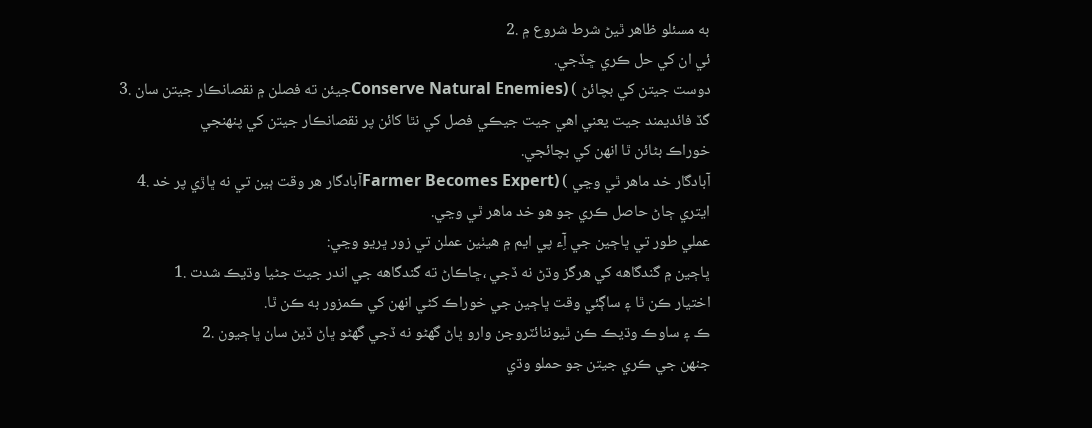به مسئلو ظاهر ٿيڻ شرط شروع ۾ .2
ئي ان کي حل ڪري ڇڏجي.
دوست جيتن کي بچائڻ ) (Conserve Natural Enemiesجيئن ته فصلن ۾ نقصانڪار جيتن سان .3
گڏ فائديمند جيت يعني اهي جيت جيڪي فصل کي نٿا کائن پر نقصانڪار جيتن کي پنهنجي
خوراڪ بڻائن ٿا انهن کي بچائجي.
آبادگار خد ماهر ٿي وڃي ) (Farmer Becomes Expertآبادگار هر وقت ٻين تي نه ڀاڙي پر خد .4
ايتري ڄاڻ حاصل ڪري جو هو خد ماهر ٿي وڃي.
عملي طور تي ڀاڄين جي آِء پي ايم ۾ هيٺين عملن تي زور ڀريو وڃي:
ڀاڄين ۾ گندگاهه کي هرگز وڌڻ نه ڏجي ،ڇاڪاڻ ته گندگاهه جي اندر جيت جڻيا وڌيڪ شدت .1
اختيار ڪن ٿا ۽ ساڳئي وقت ڀاڄين جي خوراڪ کڻي انهن کي ڪمزور به ڪن ٿا.
ڪ ۽ ساوڪ وڌيڪ ڪن ٿيوننائٽروجن وارو ڀاڻ گهڻو نه ڏجي گهڻو ڀاڻ ڏيڻ سان ڀاڄيون .2
جنهن جي ڪري جيتن جو حملو وڌي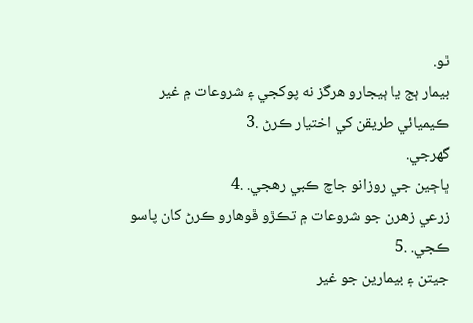ٿو.
بيمار ٻج يا ٻيجارو هرگز نه پوکجي ۽ شروعات ۾ غير ڪيميائي طريقن کي اختيار ڪرڻ .3
گهرجي.
ڀاڄين جي روزانو جاچ ڪبي رهجي. .4
زرعي زهرن جو شروعات ۾ تڪڙو ڦوهارو ڪرڻ کان پاسو ڪجي. .5
جيتن ۽ بيمارين جو غير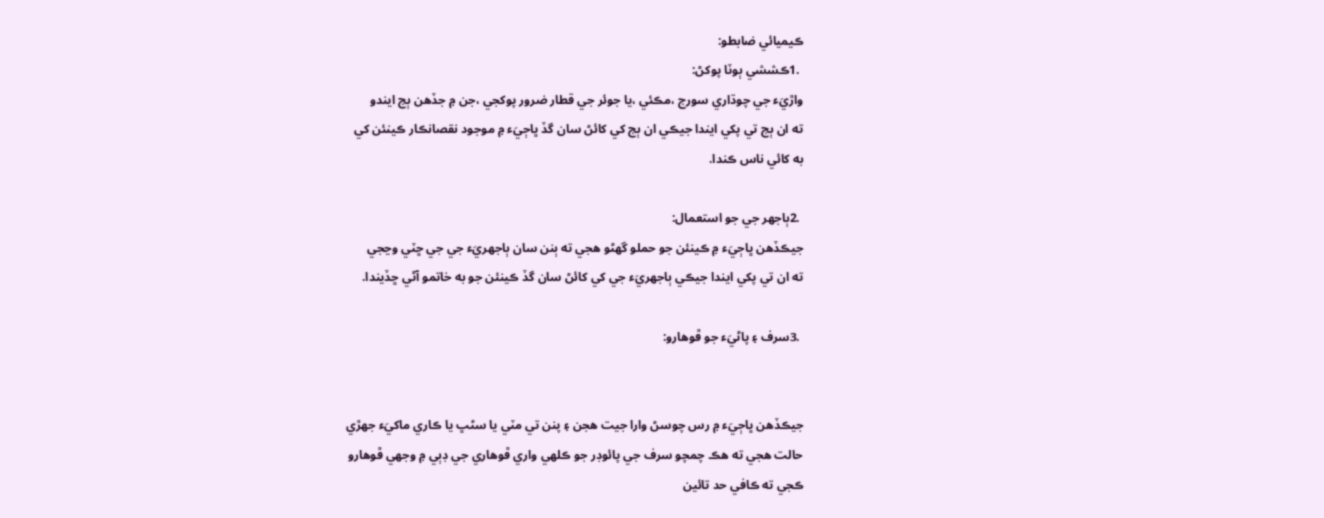ڪيميائي ضابطو:
 .1ڪششي ٻوٽا پوکڻ:
واڙيَء جي چوڌاري سورج ،مڪئي ،يا جوئر جي قطار ضرور پوکجي ،جن ۾ جڏهن ٻج ايندو
ته ان ٻج تي پکي ايندا جيڪي ان ٻج کي کائڻ سان گڏ ڀاڄيَء ۾ موجود نقصانڪار ڪينئن کي
به کائي ناس ڪندا.

 .2ٻاجهر جي جو استعمال:
جيڪڏهن ڀاڄيَء ۾ ڪينئن جو حملو گهڻو هجي ته ٻنن سان ٻاجهريَء جي جي ڇٽي وڃجي
ته ان تي پکي ايندا جيڪي ٻاجهريَء جي کي کائڻ سان گڏ ڪينئن جو به خاتمو آڻي ڇڏيندا.

 .3سرف ۽ پاڻيَء جو ڦوهارو:


جيڪڏهن ڀاڄيَء ۾ رس چوسڻ وارا جيت هجن ۽ پنن تي مٽي يا سڻڀ يا ڪاري ماکيَء جهڙي
حالت هجي ته هڪ چمچو سرف جي پائوڊر جو ڪلهي واري ڦوهاري جي ڊٻي ۾ وجهي ڦوهارو
ڪجي ته ڪافي حد تائين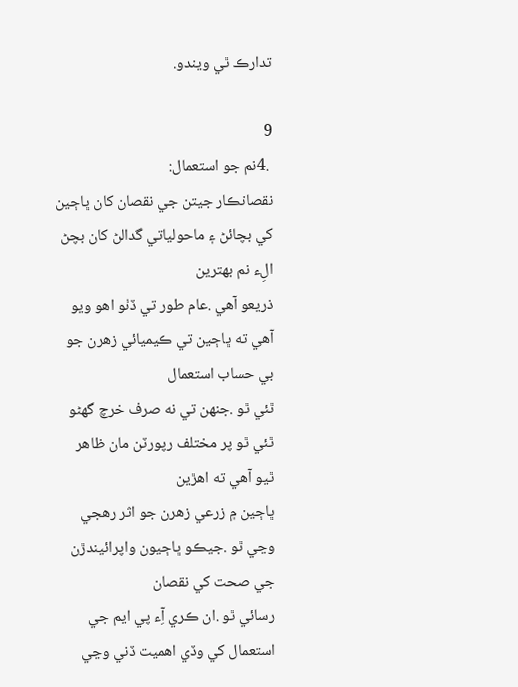تدارڪ ٿي ويندو.

9
 .4نم جو استعمال:
نقصانڪار جيتن جي نقصان کان ڀاڄين کي بچائڻ ۽ ماحولياتي گدالڻ کان بچڻ الِء نم بهترين
ذريعو آهي .عام طور تي ڏٺو اهو ويو آهي ته ڀاڄين تي ڪيميائي زهرن جو بي حساب استعمال
ٿئي ٿو .جنهن تي نه صرف خرچ گهڻو ٿئي ٿو پر مختلف رپورٽن مان ظاهر ٿيو آهي ته اهڙين
ڀاڄين ۾ زرعي زهرن جو اثر رهجي وڃي ٿو .جيڪو ڀاڄيون واپرائيندڙن جي صحت کي نقصان
رسائي ٿو .ان ڪري آِء پي ايم جي استعمال کي وڏي اهميت ڏني وڃي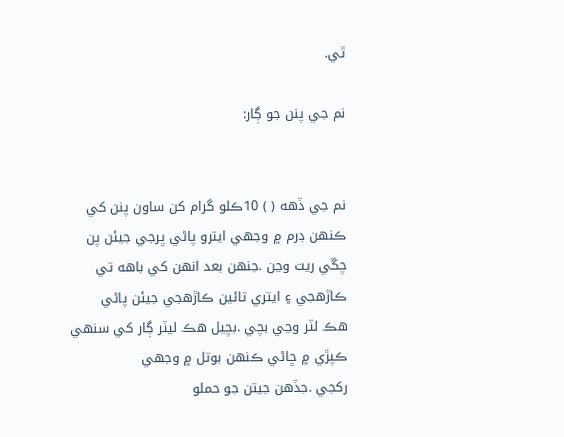ٿي.

نم جي پنن جو ڳار:


نم جي ڏهه ( ) 10ڪلو گرام کن ساون پنن کي ڪنهن ڊرم ۾ وجهي ايترو پاڻي ڀرجي جيئن پن
چڱي ريت وڃن .جنهن بعد انهن کي باهه تي ڪاڙهجي ۽ ايتري تائين ڪاڙهجي جيئن پاڻي
هڪ لٽر وڃي بچي .بچيل هڪ ليٽر ڳار کي سنهي ڪپڙي ۾ ڇاڻي ڪنهن بوتل ۾ وجهي
رکجي .جڏهن جيتن جو حملو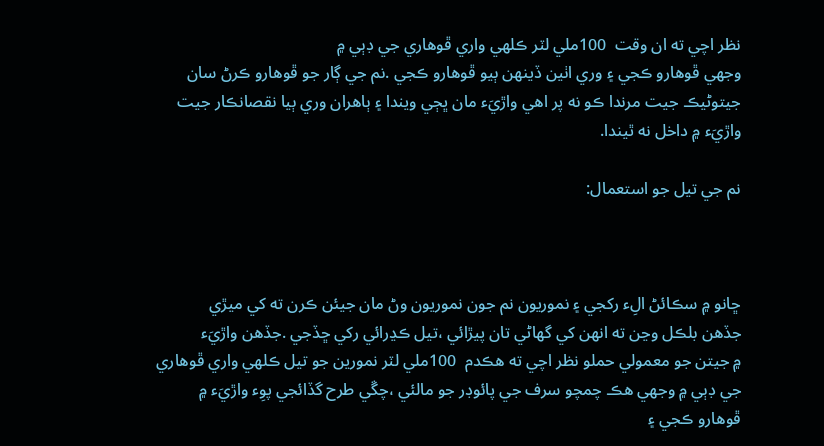نظر اچي ته ان وقت  100ملي لٽر ڪلهي واري ڦوهاري جي ڊٻي ۾
وجهي ڦوهارو ڪجي ۽ وري اٺين ڏينهن ٻيو ڦوهارو ڪجي .نم جي ڳار جو ڦوهارو ڪرڻ سان
جيتوڻيڪ جيت مرندا ڪو نه پر اهي واڙيَء مان ڀڄي ويندا ۽ ٻاهران وري ٻيا نقصانڪار جيت
واڙيَء ۾ داخل نه ٿيندا.

نم جي تيل جو استعمال:



ڇانو ۾ سڪائڻ الِء رکجي ۽ نموريون نم جون نموريون وڻ مان جيئن ڪرن ته کي ميڙي
جڏهن بلڪل وڃن ته انهن کي گهاڻي تان پيڙائي ،تيل ڪڍرائي رکي ڇڏجي .جڏهن واڙيَء
۾ جيتن جو معمولي حملو نظر اچي ته هڪدم  100ملي لٽر نمورين جو تيل ڪلهي واري ڦوهاري
جي ڊٻي ۾ وجهي هڪ چمچو سرف جي پائوڊر جو مالئي ،چڱي طرح گڏائجي پوِء واڙيَء ۾
ڦوهارو ڪجي ۽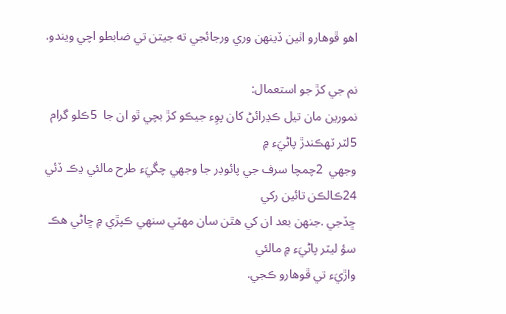اهو ڦوهارو اٺين ڏينهن وري ورجائجي ته جيتن تي ضابطو اچي ويندو.

نم جي کڙ جو استعمال:
نمورين مان تيل ڪڍرائڻ کان پوِء جيڪو کڙ بچي ٿو ان جا  5ڪلو گرام  5لٽر ٽهڪندڙ پاڻيَء ۾
وجهي  2چمچا سرف جي پائوڊر جا وجهي چڱيَء طرح مالئي ڍڪ ڏئي  24ڪالڪن تائين رکي
ڇڏجي .جنهن بعد ان کي هٿن سان مهٽي سنهي ڪپڙي ۾ ڇاڻي هڪ سؤ ليٽر پاڻيَء ۾ مالئي
واڙيَء تي ڦوهارو ڪجي.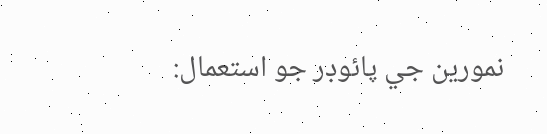نمورين جي پائوڊر جو استعمال: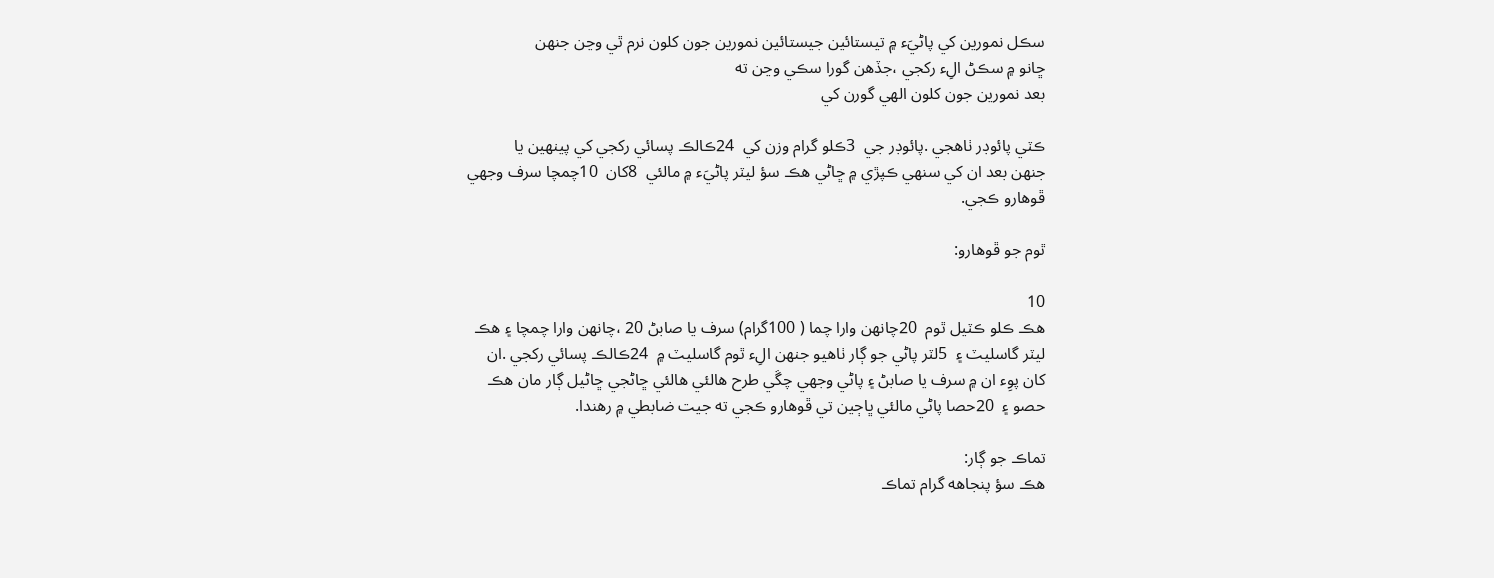سڪل نمورين کي پاڻيَء ۾ تيستائين جيستائين نمورين جون کلون نرم ٿي وڃن جنهن
ڇانو ۾ سڪڻ الِء رکجي ،جڏهن گورا سڪي وڃن ته
بعد نمورين جون کلون الهي گورن کي

ڪٽي پائوڊر ٺاهجي .پائوڊر جي  3ڪلو گرام وزن کي  24ڪالڪ پسائي رکجي کي پينهين يا
جنهن بعد ان کي سنهي ڪپڙي ۾ ڇاڻي هڪ سؤ ليٽر پاڻيَء ۾ مالئي  8کان  10چمچا سرف وجهي
ڦوهارو ڪجي.

ٿوم جو ڦوهارو:

10
هڪ ڪلو ڪٽيل ٿوم  20چانهن وارا چما ( 100گرام) سرف يا صابڻ 20 ،چانهن وارا چمچا ۽ هڪ
ليٽر گاسليٽ ۽  5لٽر پاڻي جو ڳار ٺاهيو جنهن الِء ٿوم گاسليٽ ۾  24ڪالڪ پسائي رکجي .ان
کان پوِء ان ۾ سرف يا صابڻ ۽ پاڻي وجهي چڱي طرح هالئي هالئي ڇاڻجي ڇاڻيل ڳار مان هڪ
حصو ۽  20حصا پاڻي مالئي ڀاڄين تي ڦوهارو ڪجي ته جيت ضابطي ۾ رهندا.

تماڪ جو ڳار:
هڪ سؤ پنجاهه گرام تماڪ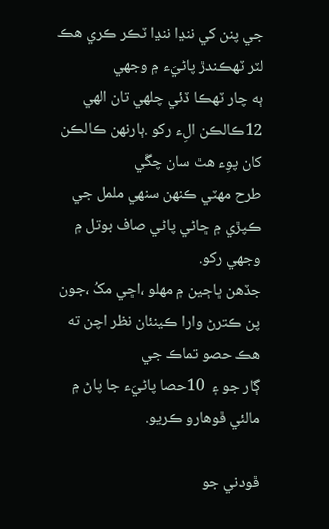جي پنن کي ننڍا ننڍا ٽڪر ڪري هڪ لٽر ٽهڪندڙ پاڻيَء ۾ وجهي
ٻه چار ٽهڪا ڏئي چلهي تان الهي  12ڪالڪن الِء رکو .ٻارنهن ڪالڪن کان پوِء هٿ سان چڱي
طرح مهٽي ڪنهن سنهي ململ جي ڪپڙي ۾ ڇاڻي پاڻي صاف بوتل ۾ وجهي رکو.
جڏهن ڀاڄين ۾ مهلو ،اڇي مکُ ،جون پن ڪترڻ وارا ڪينئان نظر اچن ته هڪ حصو تماڪ جي
ڳار جو ۽  10حصا پاڻيَء جا پاڻ ۾ مالئي ڦوهارو ڪريو.

ڦودني جو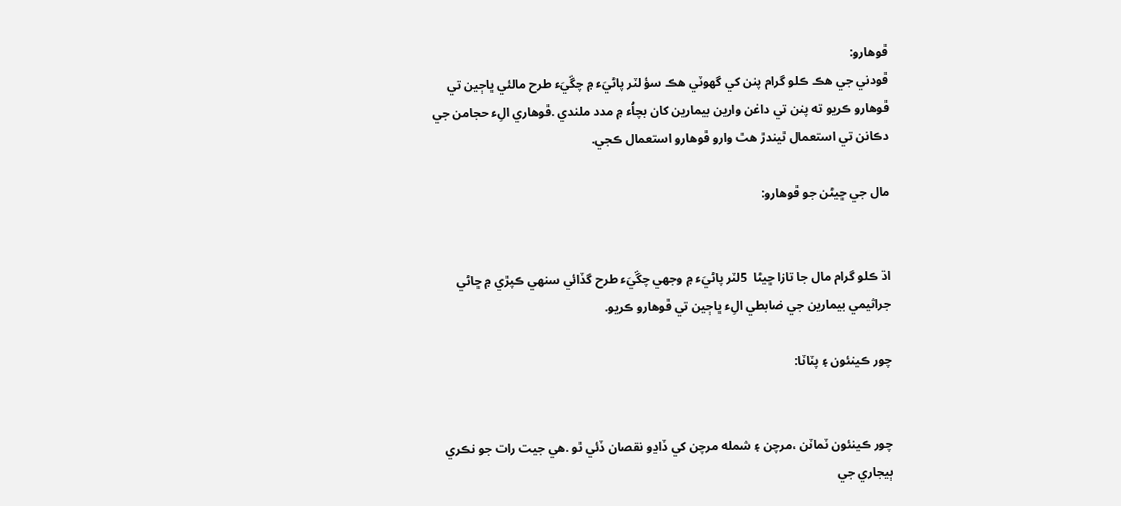ڦوهارو:
ڦودني جي هڪ ڪلو گرام پنن کي گهوٽي هڪ سؤ لٽر پاڻيَء ۾ چڱيَء طرح مالئي ڀاڄين تي
ڦوهارو ڪريو ته پنن تي داغن وارين بيمارين کان بچاُء ۾ مدد ملندي .ڦوهاري الِء حجامن جي
دڪانن تي استعمال ٿيندڙ هٿ وارو ڦوهارو استعمال ڪجي.

مال جي ڇيڻن جو ڦوهارو:


اڌ ڪلو گرام مال جا تازا ڇيڻا  5لٽر پاڻيَء ۾ وجهي چڱيَء طرح گڏائي سنهي ڪپڙي ۾ ڇاڻي
جراثيمي بيمارين جي ضابطي الِء ڀاڄين تي ڦوهارو ڪريو.

چور ڪينئون ۽ پٽاٽا:


چور ڪينئون ٽماٽن ،مرچن ۽ شمله مرچن کي ڏاڍو نقصان ڏئي ٿو .هي جيت رات جو نڪري
ٻيجاري جي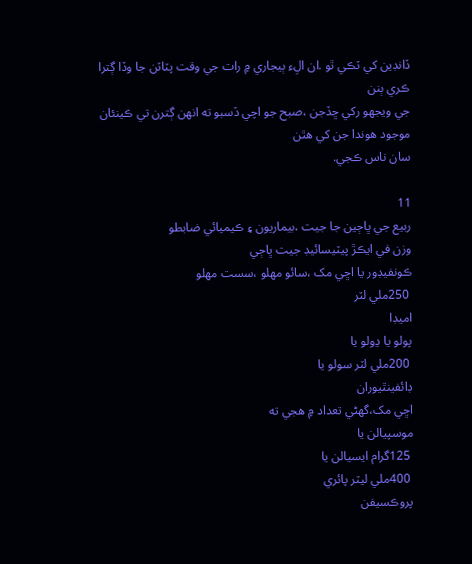ڏانڊين کي ٽڪي ٿو .ان الِء ٻيجاري ۾ رات جي وقت پٽاٽن جا وڏا ڳترا ڪري ٻنن
جي ويجهو رکي ڇڏجن ،صبح جو اچي ڏسبو ته انهن ڳترن تي ڪينئان موجود هوندا جن کي هٿن
سان ناس ڪجي.

11
ربيع جي ڀاڄين جا جيت ،بيماريون ۽ ڪيميائي ضابطو
وزن في ايڪڙ پيٽيسائيڊ جيت ڀاڄي
ڪونفيڊور يا اڇي مک ،سائو مهلو ،سست مهلو
 250ملي لٽر
اميڊا
پولو يا ڍولو يا
 200ملي لٽر سولو يا
ڊائفينٿيوران
اڇي مک،گهڻي تعداد ۾ هجي ته
موسپيالن يا
 125گرام ايسيالن يا
 400ملي ليٽر پائري
پروڪسيفن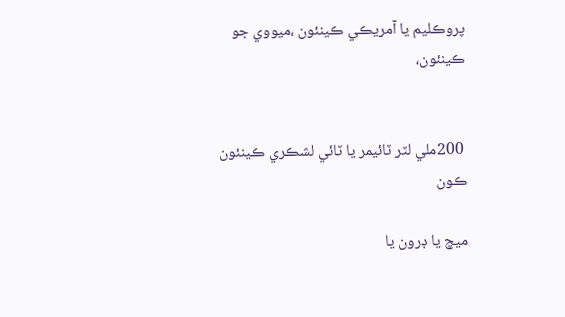پروڪليم يا آمريڪي ڪينئون ،ميووي جو ڪينئون،


 200ملي لٽر ٽائيمر يا ٽائي لشڪري ڪينئون
ڪون

ميچ يا ڊرون يا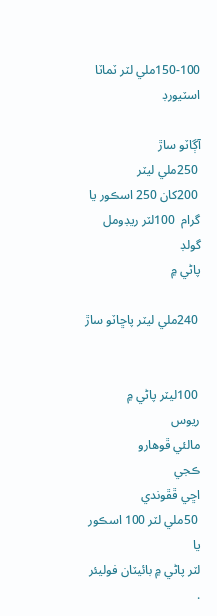150-100ملي لٽر ٽماٽا
اسٽيورڊ

آڳاٽو ساڙ
 250ملي ليٽر
 200کان 250 اسڪور يا
گرام  100لٽر ريڊومل گولڊ
پاڻي ۾

 240ملي ليٽر پاڇاٽو ساڙ


 100ليٽر پاڻي ۾
ريوس
مالئي ڦوهارو
ڪجي
اڇي ڦڦوندي
 50ملي لٽر 100 اسڪور يا
لٽر پاڻي ۾ بائيٽان فوليئر .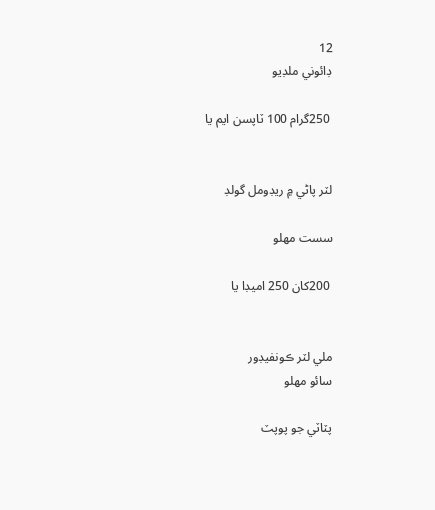12
ڊائوني ملڊيو

 250گرام 100 ٽاپسن ايم يا


لٽر پاڻي ۾ ريڊومل گولڊ

سست مهلو

 200کان 250 اميڊا يا


ملي لٽر ڪونفيڊور
سائو مهلو

پٽاٽي جو پوپٽ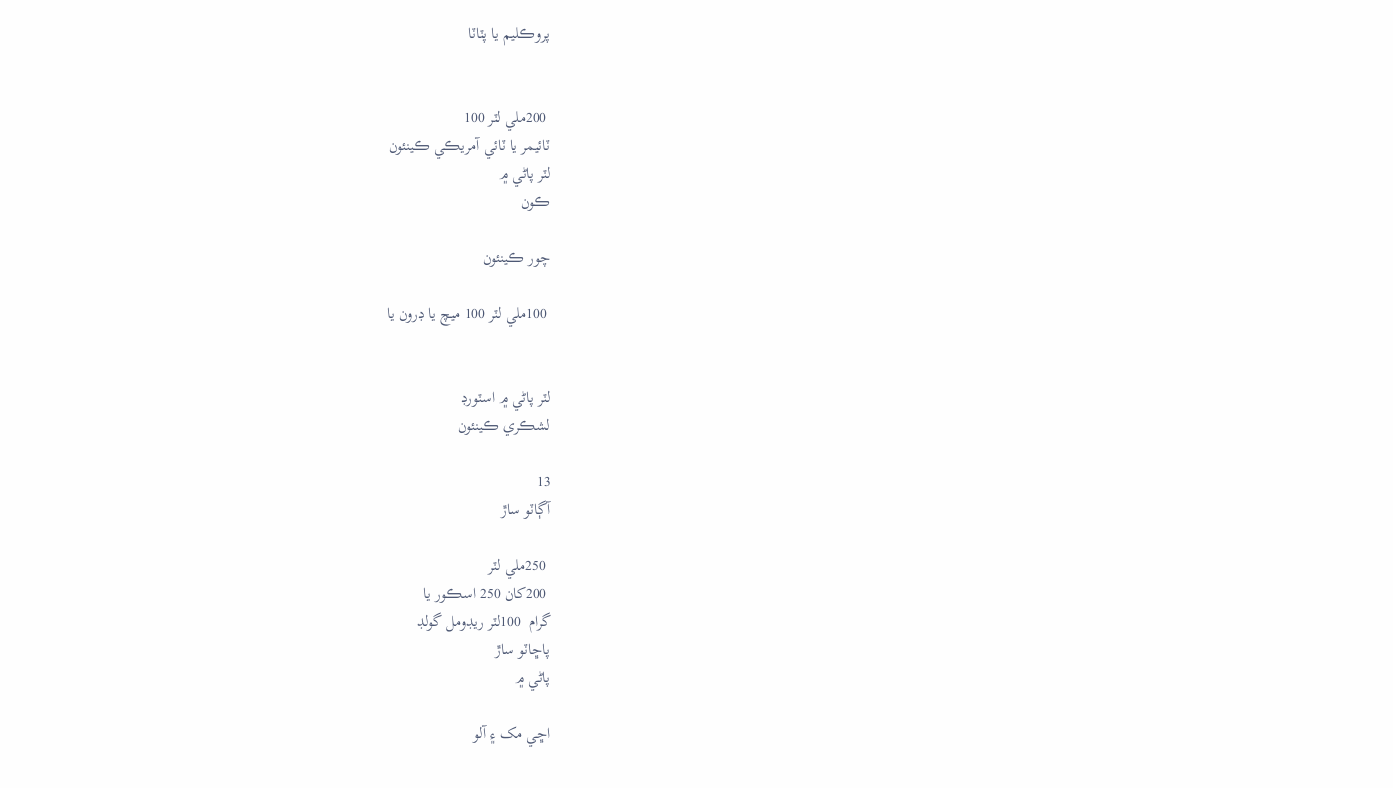پروڪليم يا پٽاٽا


 200ملي لٽر 100
ٽائيمر يا ٽائي آمريڪي ڪينئون
لٽر پاڻي ۾
ڪون

چور ڪينئون

 100ملي لٽر 100 ميچ يا ڊرون يا


لٽر پاڻي ۾ اسٽورڊ
لشڪري ڪينئون

13
آڳاٽو ساڙ

 250ملي لٽر
 200کان 250 اسڪور يا
گرام  100لٽر ريڊومل گولڊ
پاڇاٽو ساڙ
پاڻي ۾

اڇي مک ۽ آلو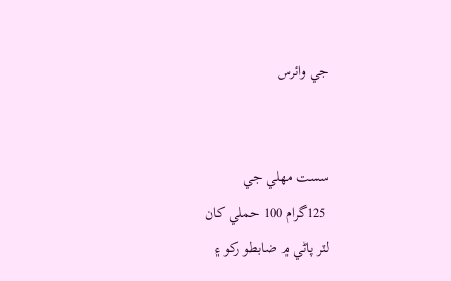جي وائرس


سست مهلي جي
 125گرام 100 حملي کان
لٽر پاڻي ۾ ضابطو رکو ۽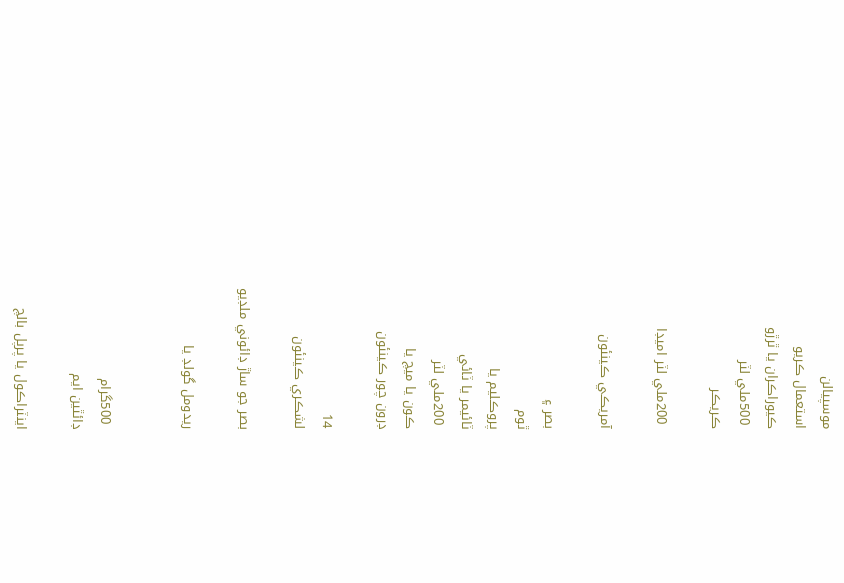موسپيالن
استعمال ڪريو
ڪيوراڪران يا ٿرڙو
 500ملي لٽر
ڪريڪر

 200ملي لٽر اميڊا

آمريڪي ڪينئون

بصر ۽
ٿوم
پروڪليم يا
ٽائيمر يا ٽائي
 200ملي لٽر
ڪون يا ميچ يا
ڊرون چور ڪينئون

14
لشڪري ڪينئون

بصر جو ساڙ ڊائوني ملڊيو

ريدومل گولڊ يا


 500گرام
ڊائٿين ايم

اينٽراڪول يا پرپل بالچ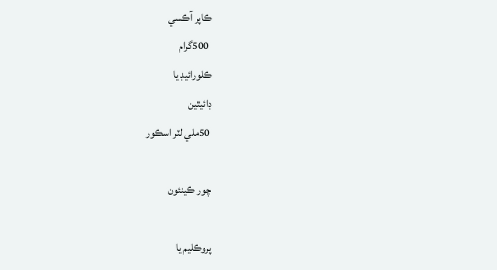ڪاپر آڪسي
 500گرام
ڪلورائيڊ يا
ڊائيٿين
 50ملي لٽر اسڪور

چور ڪينئون

پروڪليم يا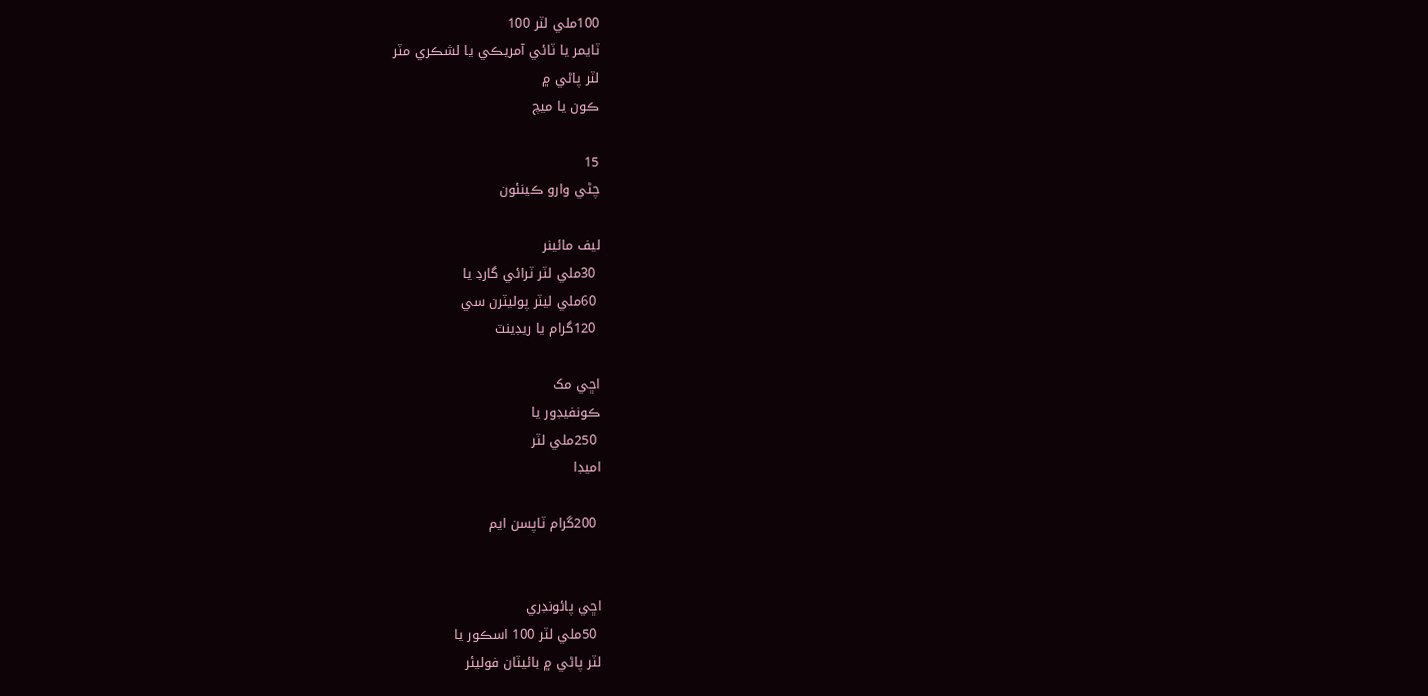100ملي لٽر 100
ٽايمر يا ٽائي آمريڪي يا لشڪري مٽر
لٽر پاڻي ۾
ڪون يا ميچ

15
چڻي وارو ڪينئون

ليف مائينر
 30ملي لٽر ٽرائي گارڊ يا
 60ملي ليٽر پوليٽرن سي
 120گرام يا ريڊينٽ

اڇي مک
ڪونفيڊور يا
 250ملي لٽر
اميڊا

 200گرام ٽاپسن ايم


اڇي پائونڊري
 50ملي لٽر 100 اسڪور يا
لٽر پاڻي ۾ بائيٽان فوليئر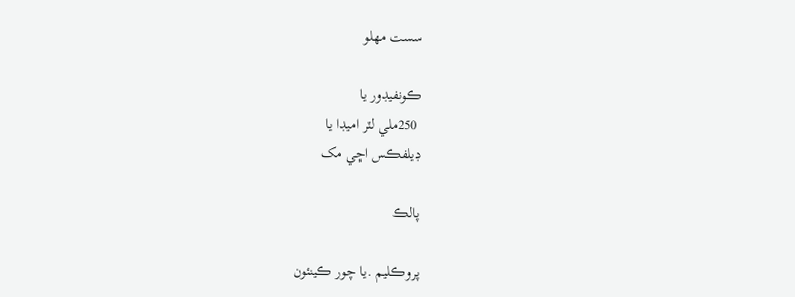سست مهلو

ڪونفيڊور يا
 250ملي لٽر اميڊا يا
ڊيلفڪس اڇي مک

پالڪ

پروڪليم .يا چور ڪينئون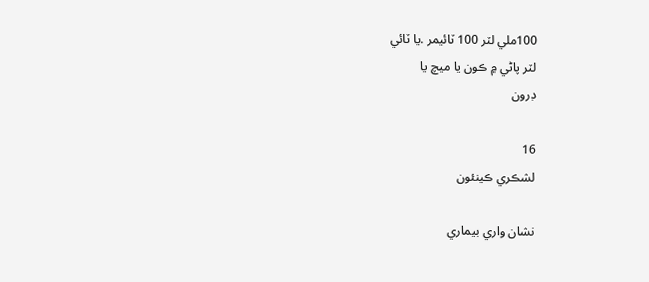100ملي لٽر 100 ٽائيمر .يا ٽائي
لٽر پاڻي ۾ ڪون يا ميچ يا
ڊرون

16
لشڪري ڪينئون

نشان واري بيماري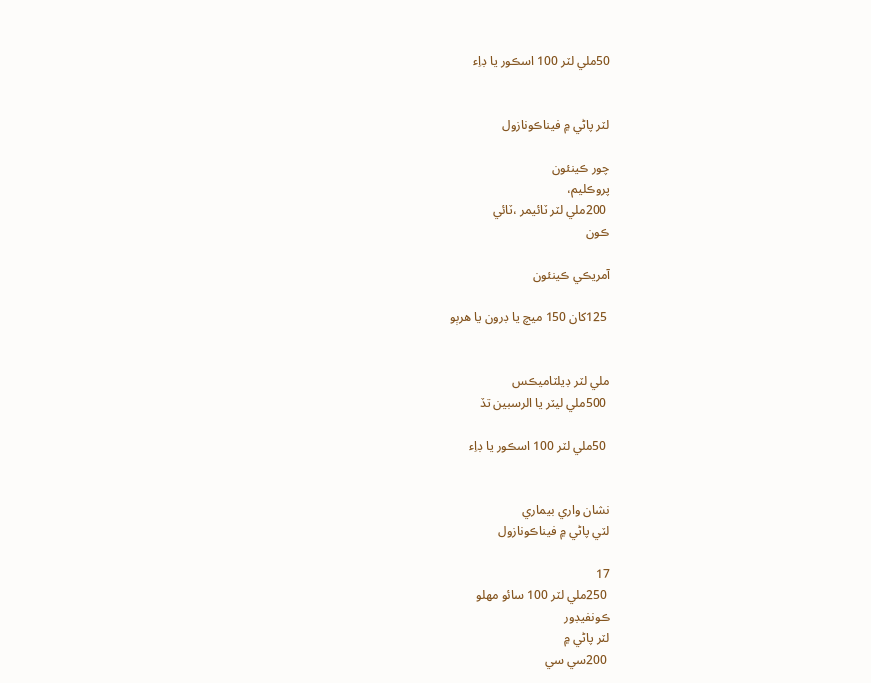50ملي لٽر 100 اسڪور يا ڊاِء


لٽر پاڻي ۾ فيناڪونازول

چور ڪينئون
پروڪليم،
 200ملي لٽر ٽائيمر ،ٽائي
ڪون

آمريڪي ڪينئون

 125کان 150 ميچ يا ڊرون يا هرٻو


ملي لٽر ڊيلٽاميڪس
 500ملي ليٽر يا الرسبين تڏ

 50ملي لٽر 100 اسڪور يا ڊاِء


نشان واري بيماري
لٽي پاڻي ۾ فيناڪونازول

17
 250ملي لٽر 100 سائو مهلو
ڪونفيڊور
لٽر پاڻي ۾
 200سي سي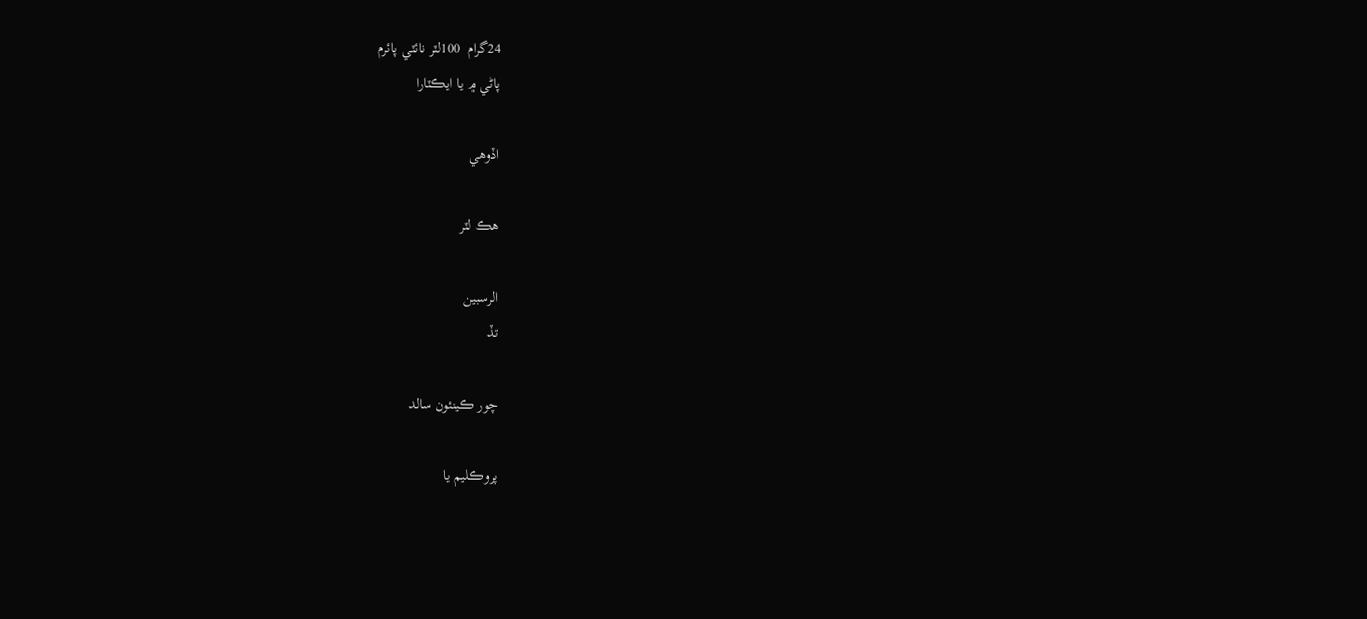24گرام  100لٽر نائٽي پائرم
پاڻي ۾ يا ايڪٽارا

اڏوهي

هڪ لٽر

الرسبين
تڏ

چور ڪينئون سالد

پروڪليم يا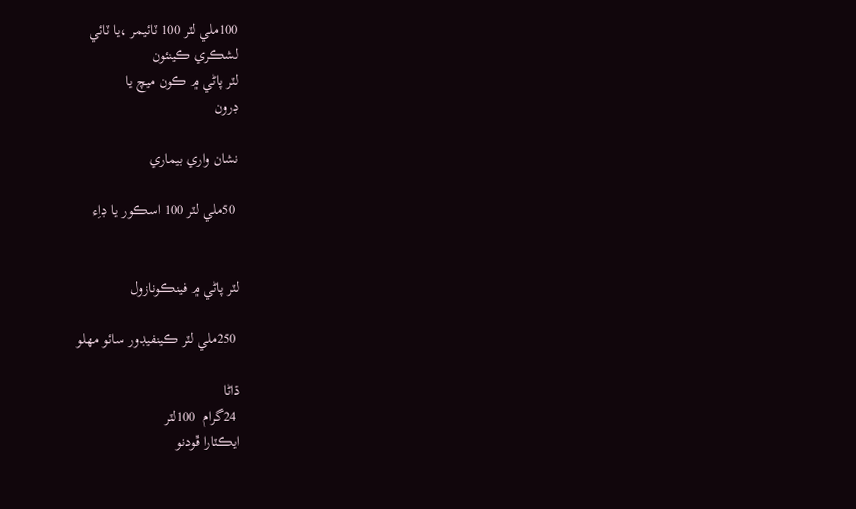100ملي لٽر 100 ٽائيمر ،يا ٽائي
لشڪري ڪينئون
لٽر پاڻي ۾ ڪون ميچ يا
ڊرون

نشان واري بيماري

 50ملي لٽر 100 اسڪور يا ڊاِء


لٽر پاڻي ۾ فينڪونازول

 250ملي لٽر ڪينفيڊور سائو مهلو

ڌاڻا
 24گرام  100لٽر
ايڪٽارا ڦودنو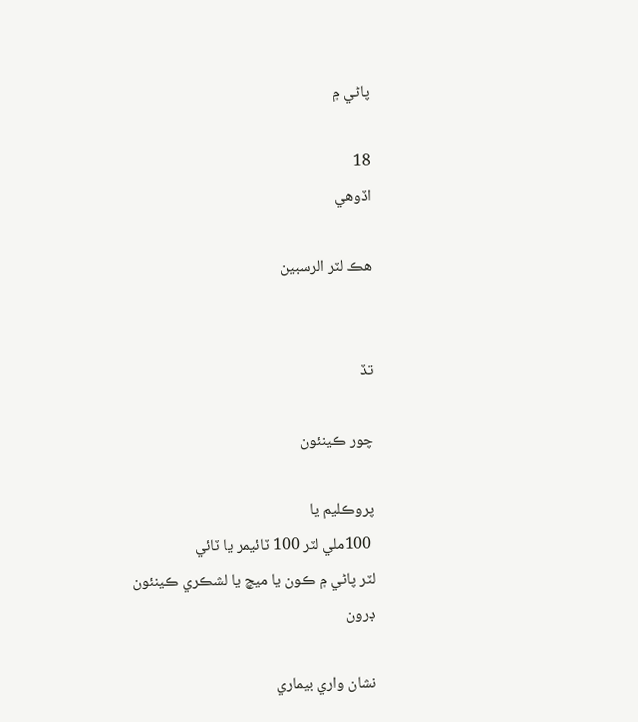پاڻي ۾

18
اڏوهي

هڪ لٽر الرسبين


تڏ

چور ڪينئون

پروڪليم يا
 100ملي لٽر 100 ٽائيمر يا ٽائي
لٽر پاڻي ۾ ڪون يا ميچ يا لشڪري ڪينئون
ڊرون

نشان واري بيماري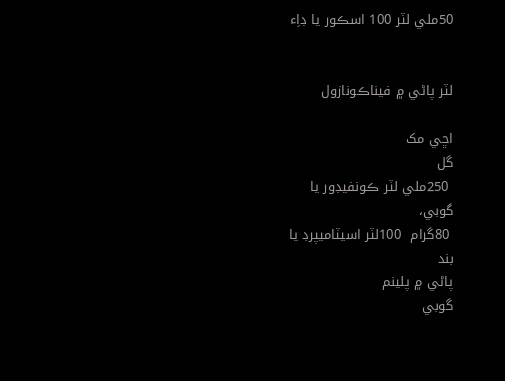50ملي لٽر 100 اسڪور يا ڊاِء


لٽر پاڻي ۾ فيناڪونازول

اڇي مک
گل
 250ملي لٽر ڪونفيڊور يا
گوبي،
 80گرام  100لٽر اسيٽاميپرڊ يا
بند
پاڻي ۾ پلينم
گوبي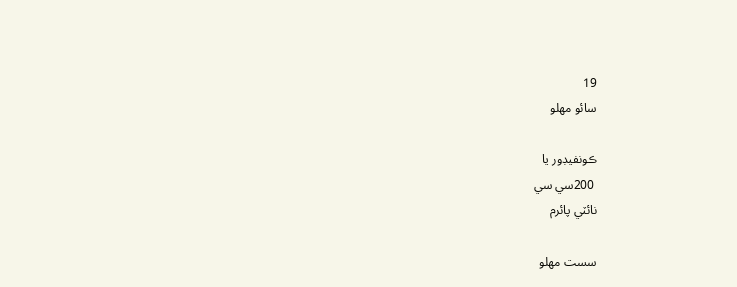19
سائو مهلو

ڪونفيڊور يا
 200سي سي
نائٽي پائرم

سست مهلو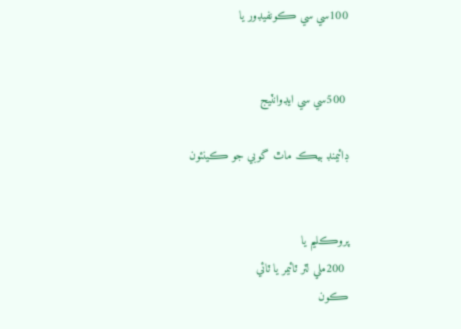100سي سي ڪونفيڊور يا


 500سي سي ايڊوانٽيج

ڊائيمنڊ بيڪ ماٿ گوبي جو ڪينئون


پروڪليم يا
 200ملي لٽر ٽائيمر يا ٽائي
ڪون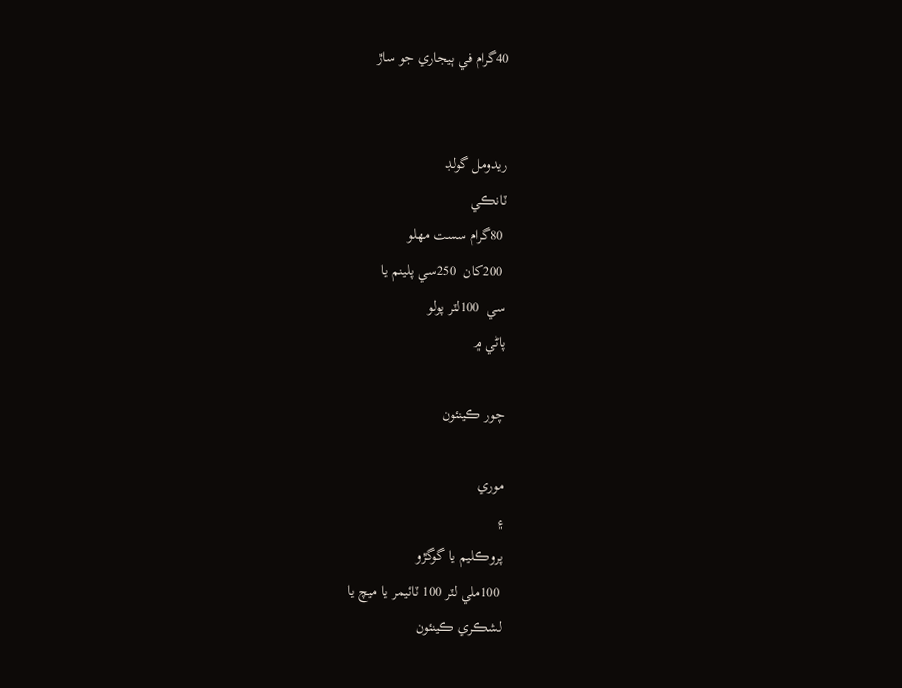40گرام في ٻيجاري جو ساڙ


ريدومل گولڊ
ٽانڪي
 80گرام سست مهلو
 200کان  250سي پلينم يا
سي  100لٽر پولو
پاڻي ۾

چور ڪينئون

موري
۽
پروڪليم يا گوگڙو
 100ملي لٽر 100 ٽائيمر يا ميچ يا
لشڪري ڪينئون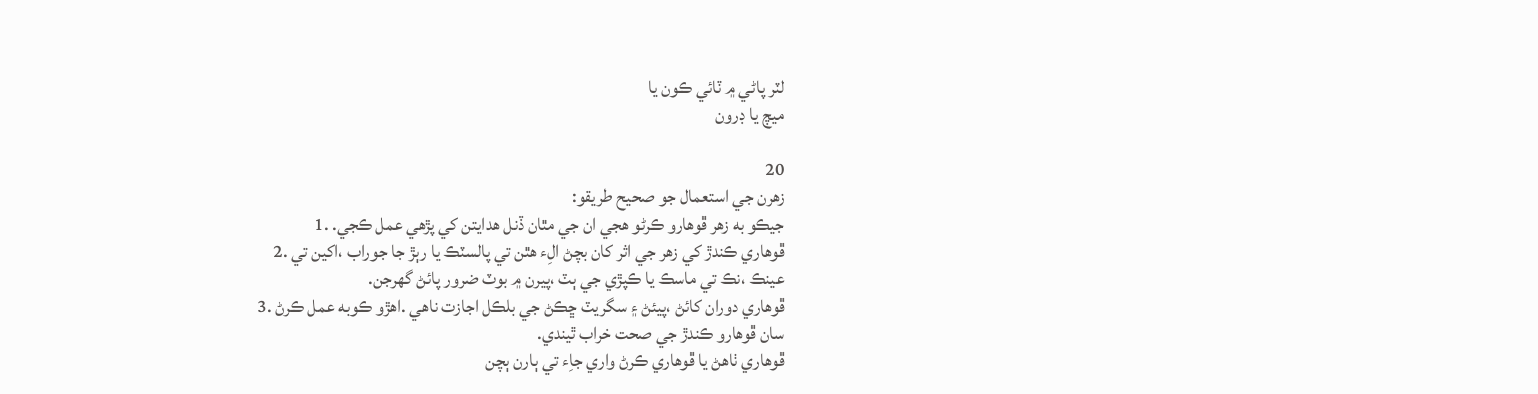لٽر پاڻي ۾ ٽائي ڪون يا
ميچ يا ڊرون

20
زهرن جي استعمال جو صحيح طريقو:
جيڪو به زهر ڦوهارو ڪرڻو هجي ان جي مٿان ڏنل هدايتن کي پڙهي عمل ڪجي. .1
ڦوهاري ڪندڙ کي زهر جي اثر کان بچڻ الِء هٿن تي پالسٽڪ يا رٻڙ جا جوراب ،اکين تي .2
عينڪ ،نڪ تي ماسڪ يا ڪپڙي جي ٻٽ ،پيرن ۾ بوٽ ضرور پائڻ گهرجن.
ڦوهاري دوران کائڻ ،پيئڻ ۽ سگريٽ ڇڪڻ جي بلڪل اجازت ناهي .اهڙو ڪوبه عمل ڪرڻ .3
سان ڦوهارو ڪندڙ جي صحت خراب ٿيندي.
ڦوهاري ٺاهڻ يا ڦوهاري ڪرڻ واري جاِء تي ٻارن ٻچن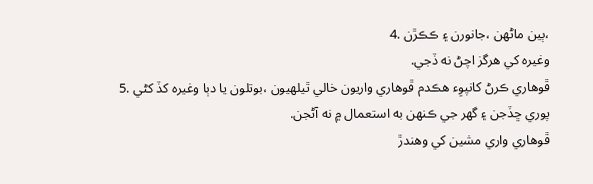،ٻين ماڻهن ،جانورن ۽ ڪڪڙن .4
وغيره کي هرگز اچڻ نه ڏجي.
ڦوهاري ڪرڻ کانپوِء هڪدم ڦوهاري واريون خالي ٿيلهيون ،بوتلون يا دٻا وغيره کڏ کڻي .5
پوري ڇڏجن ۽ گهر جي ڪنهن به استعمال ۾ نه آڻجن.
ڦوهاري واري مشين کي وهندڙ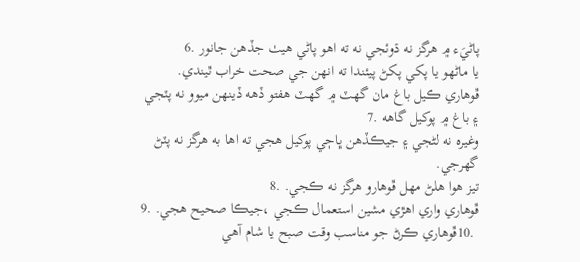پاڻيَء ۾ هرگز نه ڌوئجي نه ته اهو پاڻي هيٺ جڏهن جانور .6
يا ماڻهو يا پکي پکڻ پيئندا ته انهن جي صحت خراب ٿيندي.
ڦوهاري ڪيل باغ مان گهٽ ۾ گهٽ هفتو ڏهه ڏينهن ميوو نه پٽجي ۽ باغ ۾ پوکيل گاهه .7
وغيره نه لڻجي ۽ جيڪڏهن ڀاڄي پوکيل هجي ته اها به هرگز نه پٽڻ گهرجي.
تيز هوا هلڻ مهل ڦوهارو هرگز نه ڪجي. .8
ڦوهاري واري اهڙي مشين استعمال ڪجي ،جيڪا صحيح هجي. .9
 .10ڦوهاري ڪرڻ جو مناسب وقت صبح يا شام آهي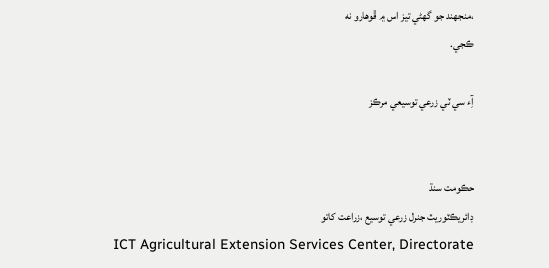،منجهند جو گهڻي تيز اس ۾ ڦوهارو نه
ڪجي.

آِء سي ٽي زرعي توسيعي مرڪز


حڪومت سنڌ
ڊائريڪٽوريٽ جنرل زرعي توسيع ،زراعت کاتو
ICT Agricultural Extension Services Center, Directorate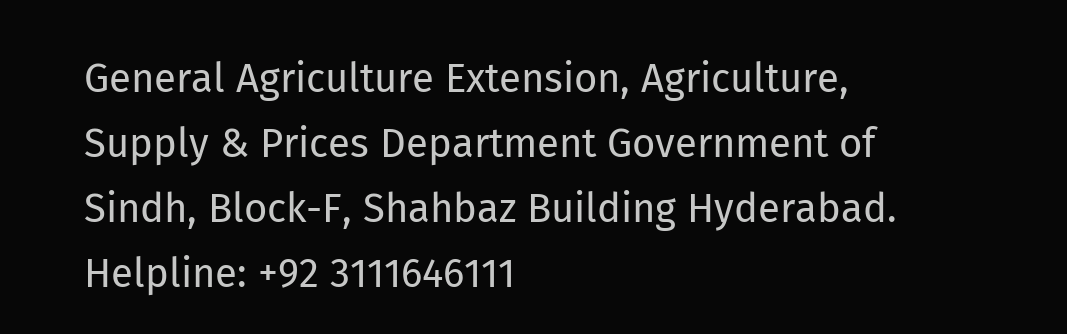General Agriculture Extension, Agriculture,
Supply & Prices Department Government of Sindh, Block-F, Shahbaz Building Hyderabad.
Helpline: +92 3111646111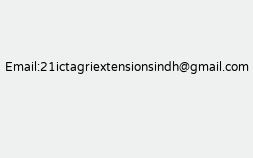Email:21ictagriextensionsindh@gmail.com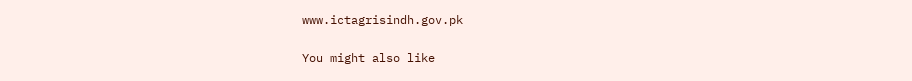www.ictagrisindh.gov.pk

You might also like